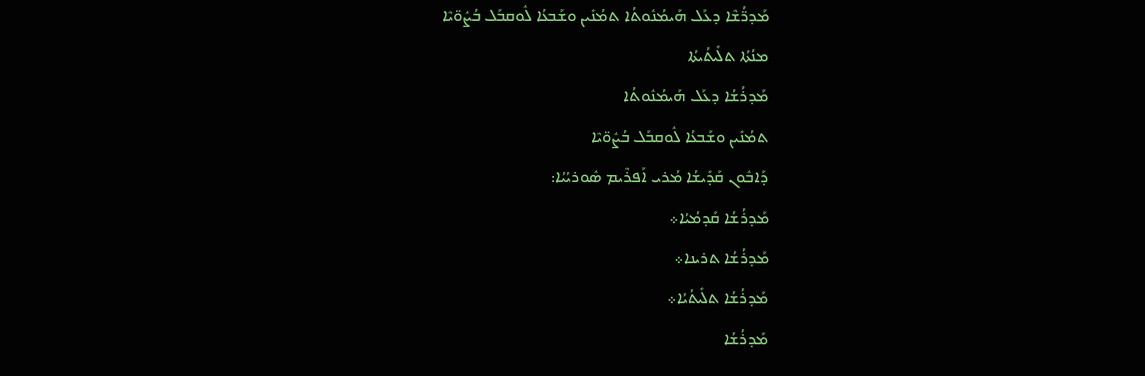ܡܰܕܪ̈ܳܫܶܐ ܕܥܰܠ ܗܰܝܡܳܢܽܘܬܳܐ ܬܡܳܢܺܝܢ ܘܫܰܒܥܳܐ ܠܽܘܩܒܰܠ ܒܳܨܽܘ̈ܝܶܐ
ܡܢܳܬܳܐ ܬܠܺܝܬܳܝܬܳܐ
ܡܰܕܪܳܫܳܐ ܕܥܰܠ ܗܰܝܡܳܢܽܘܬܳܐ
ܬܡܳܢܺܝܢ ܘܫܰܒܥܳܐ ܠܽܘܩܒܰܠ ܒܳܨܽܘ̈ܝܶܐ
ܕܰܐܒܽܘܢ ܩܰܕܺܝܫܳܐ ܡܳܪܝ ܐܰܦܪܶܝܡ ܣܽܘܪܝܳܝܳܐ:
ܡܰܕܪܳܫܳܐ ܩܰܕܡܳܝܳܐ܀
ܡܰܕܪܳܫܳܐ ܬܪܝܢܐ܀
ܡܰܕܪܳܫܳܐ ܬܠܺܝܬܳܝܳܐ܀
ܡܰܕܪܳܫܳܐ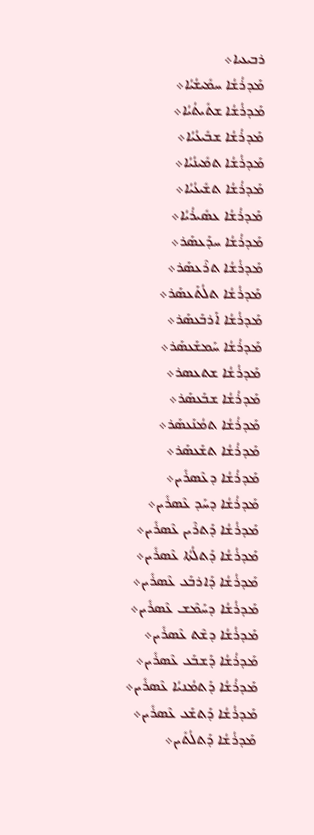ܪܒܝܥܝܐ܀
ܡܰܕܪܳܫܳܐ ܚܡܺܝܫܳܝܳܐ܀
ܡܰܕܪܳܫܳܐ ܫܬܺܝܬܳܝܳܐ܀
ܡܰܕܪܳܫܳܐ ܫܒܺܝܥܳܝܳܐ܀
ܡܰܕܪܳܫܳܐ ܬܡܺܝܢܳܝܳܐ܀
ܡܰܕܪܳܫܳܐ ܬܫܺܝܥܳܝܳܐ܀
ܡܰܕܪܳܫܳܐ ܥܣܺܝܪܳܝܳܐ܀
ܡܰܕܪܳܫܳܐ ܚܕܰܥܣܰܪ܀
ܡܰܕܪܳܫܳܐ ܬܪܶܥܣܰܪ܀
ܡܰܕܪܳܫܳܐ ܬܠܳܬܰܥܣܰܪ܀
ܡܰܕܪܳܫܳܐ ܐܰܪܒܰܥܣܰܪ܀
ܡܰܕܪܳܫܳܐ ܚܰܡܫܰܥܣܰܪ܀
ܡܰܕܪܳܫܳܐ ܫܬܥܣܪ܀
ܡܰܕܪܳܫܳܐ ܫܒܰܥܣܰܪ܀
ܡܰܕܪܳܫܳܐ ܬܡܳܢܰܥܣܰܪ܀
ܡܰܕܪܳܫܳܐ ܬܫܰܥܣܰܪ܀
ܡܰܕܪܳܫܳܐ ܕܥܶܣܪܺܝܢ܀
ܡܰܕܪܳܫܳܐ ܕܚܰܕ ܥܶܣܪܺܝܢ܀
ܡܰܕܪܳܫܳܐ ܕܰܬܪܶܝܢ ܥܶܣܪܺܝܢ܀
ܡܰܕܪܳܫܳܐ ܕܰܬܠܳܬܳܐ ܥܶܣܪܺܝܢ܀
ܡܰܕܪܳܫܳܐ ܕܰܐܪܒܰܥ ܥܶܣܪܺܝܢ܀
ܡܰܕܪܳܫܳܐ ܕܚܰܡܶܫ ܥܶܣܪܺܝܢ܀
ܡܰܕܪܳܫܳܐ ܕܫܶܬ ܥܶܣܪܺܝܢ܀
ܡܰܕܪܳܫܳܐ ܕܰܫܒܰܥ ܥܶܣܪܺܝܢ܀
ܡܰܕܪܳܫܳܐ ܕܰܬܡܳܢܝܳܐ ܥܶܣܪܺܝܢ܀
ܡܰܕܪܳܫܳܐ ܕܰܬܫܰܥ ܥܶܣܪܺܝܢ܀
ܡܰܕܪܳܫܳܐ ܕܰܬܠܳܬܺܝܢ܀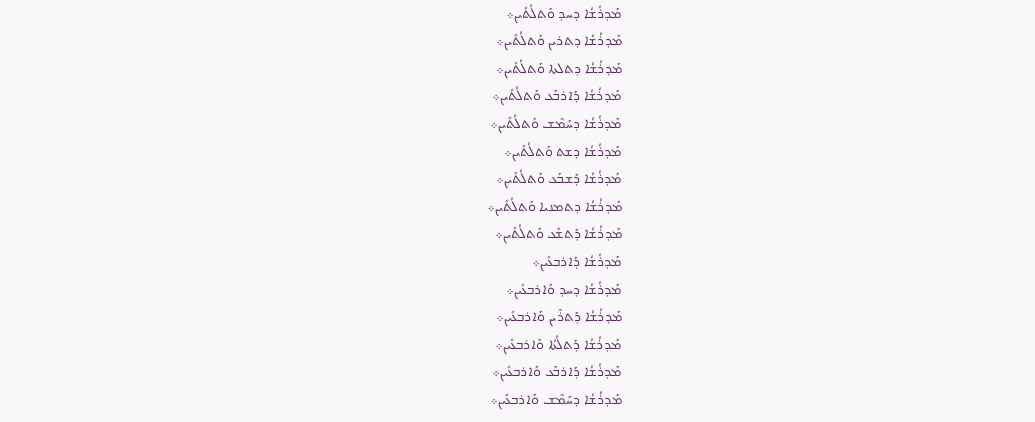ܡܰܕܪܳܫܳܐ ܕܚܕ ܘܰܬܠܳܬܺܝܢ܀
ܡܰܕܪܳܫܳܐ ܕܬܪܝܢ ܘܰܬܠܳܬܺܝܢ܀
ܡܰܕܪܳܫܳܐ ܕܬܠܬܐ ܘܰܬܠܳܬܺܝܢ܀
ܡܰܕܪܳܫܳܐ ܕܰܐܪܒܰܥ ܘܰܬܠܳܬܺܝܢ܀
ܡܰܕܪܳܫܳܐ ܕܚܰܡܶܫ ܘܰܬܠܳܬܺܝܢ܀
ܡܰܕܪܳܫܳܐ ܕܫܬ ܘܰܬܠܳܬܺܝܢ܀
ܡܰܕܪܳܫܳܐ ܕܰܫܒܰܥ ܘܰܬܠܳܬܺܝܢ܀
ܡܰܕܪܳܫܳܐ ܕܬܡܢܝܐ ܘܰܬܠܳܬܺܝܢ܀
ܡܰܕܪܳܫܳܐ ܕܰܬܫܰܥ ܘܰܬܠܳܬܺܝܢ܀
ܡܰܕܪܳܫܳܐ ܕܰܐܪܒܥܺܝܢ܀
ܡܰܕܪܳܫܳܐ ܕܚܕ ܘܰܐܪܒܥܺܝܢ܀
ܡܰܕܪܳܫܳܐ ܕܰܬܪܶܝܢ ܘܰܐܪܒܥܺܝܢ܀
ܡܰܕܪܳܫܳܐ ܕܰܬܠܳܬܳܐ ܘܰܐܪܒܥܺܝܢ܀
ܡܰܕܪܳܫܳܐ ܕܰܐܪܒܰܥ ܘܰܐܪܒܥܺܝܢ܀
ܡܰܕܪܳܫܳܐ ܕܚܰܡܶܫ ܘܰܐܪܒܥܺܝܢ܀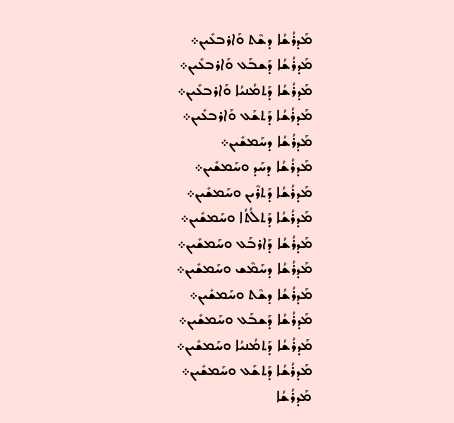ܡܰܕܪܳܫܳܐ ܕܫܶܬ ܘܰܐܪܒܥܺܝܢ܀
ܡܰܕܪܳܫܳܐ ܕܰܫܒܰܥ ܘܰܐܪܒܥܺܝܢ܀
ܡܰܕܪܳܫܳܐ ܕܰܬܡܳܢܝܳܐ ܘܰܐܪܒܥܺܝܢ܀
ܡܰܕܪܳܫܳܐ ܕܰܬܫܰܥ ܘܰܐܪܒܥܺܝܢ܀
ܡܰܕܪܳܫܳܐ ܕܚܰܡܫܺܝܢ܀
ܡܰܕܪܳܫܳܐ ܕܚܰܕ ܘܚܰܡܫܺܝܢ܀
ܡܰܕܪܳܫܳܐ ܕܰܬܪܶܝܢ ܘܚܰܡܫܺܝܢ܀
ܡܰܕܪܳܫܳܐ ܕܰܬܠܳܬܳܐ ܘܚܰܡܫܺܝܢ܀
ܡܰܕܪܳܫܳܐ ܕܰܐܪܒܰܥ ܘܚܰܡܫܺܝܢ܀
ܡܰܕܪܳܫܳܐ ܕܚܰܡܶܫ ܘܚܰܡܫܺܝܢ܀
ܡܰܕܪܳܫܳܐ ܕܫܶܬ ܘܚܰܡܫܺܝܢ܀
ܡܰܕܪܳܫܳܐ ܕܰܫܒܰܥ ܘܚܰܡܫܺܝܢ܀
ܡܰܕܪܳܫܳܐ ܕܰܬܡܳܢܝܳܐ ܘܚܰܡܫܺܝܢ܀
ܡܰܕܪܳܫܳܐ ܕܰܬܫܰܥ ܘܚܰܡܫܺܝܢ܀
ܡܰܕܪܳܫܳܐ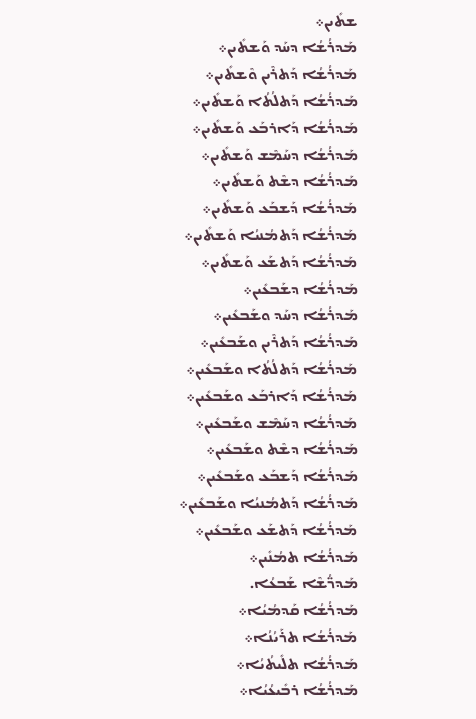ܫܬܺܝܢ܀
ܡܰܕܪܳܫܳܐ ܕܚܰܕ ܘܰܫܬܺܝܢ܀
ܡܰܕܪܳܫܳܐ ܕܰܬܪܶܝܢ ܘܶܫܬܺܝܢ܀
ܡܰܕܪܳܫܳܐ ܕܰܬܠܳܬܳܐ ܘܰܫܬܺܝܢ܀
ܡܰܕܪܳܫܳܐ ܕܰܐܪܒܰܥ ܘܰܫܬܺܝܢ܀
ܡܰܕܪܳܫܳܐ ܕܚܰܡܶܫ ܘܰܫܬܺܝܢ܀
ܡܰܕܪܳܫܳܐ ܕܫܶܬ ܘܰܫܬܺܝܢ܀
ܡܰܕܪܳܫܳܐ ܕܰܫܒܰܥ ܘܰܫܬܺܝܢ܀
ܡܰܕܪܳܫܳܐ ܕܰܬܡܳܢܝܳܐ ܘܰܫܬܺܝܢ܀
ܡܰܕܪܳܫܳܐ ܕܰܬܫܰܥ ܘܰܫܬܺܝܢ܀
ܡܰܕܪܳܫܳܐ ܕܫܰܒܥܺܝܢ܀
ܡܰܕܪܳܫܳܐ ܕܚܰܕ ܘܫܰܒܥܺܝܢ܀
ܡܰܕܪܳܫܳܐ ܕܰܬܪܶܝܢ ܘܫܰܒܥܺܝܢ܀
ܡܰܕܪܳܫܳܐ ܕܰܬܠܳܬܳܐ ܘܫܰܒܥܺܝܢ܀
ܡܰܕܪܳܫܳܐ ܕܰܐܪܒܰܥ ܘܫܰܒܥܺܝܢ܀
ܡܰܕܪܳܫܳܐ ܕܚܰܡܶܫ ܘܫܰܒܥܺܝܢ܀
ܡܰܕܪܳܫܳܐ ܕܫܶܬ ܘܫܰܒܥܺܝܢ܀
ܡܰܕܪܳܫܳܐ ܕܰܫܒܰܥ ܘܫܰܒܥܺܝܢ܀
ܡܰܕܪܳܫܳܐ ܕܰܬܡܳܢܝܳܐ ܘܫܰܒܥܺܝܢ܀
ܡܰܕܪܳܫܳܐ ܕܰܬܫܰܥ ܘܫܰܒܥܺܝܢ܀
ܡܰܕܪܳܫܳܐ ܬܡܳܢܺܝܢ܀
ܡܰܕܖ̈ܳܫܶܐ ܫܰܒܥܳܐ.
ܡܰܕܪܳܫܳܐ ܩܰܕܡܳܝܳܐ܀
ܡܰܕܪܳܫܳܐ ܬܪܰܝܳܢܳܐ܀
ܡܰܕܪܳܫܳܐ ܬܠܺܝܬܳܝܳܐ܀
ܡܰܕܪܳܫܳܐ ܪܒܺܝܥܳܝܳܐ܀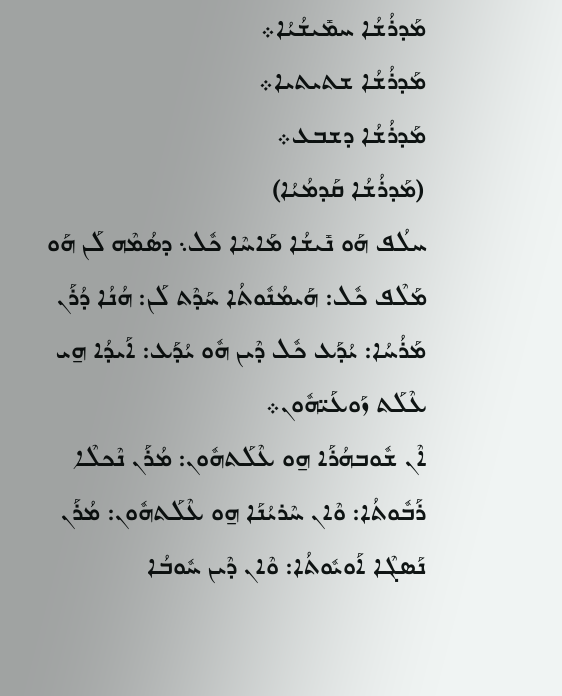ܡܰܕܪܳܫܳܐ ܚܡܺܝܫܳܝܳܐ܀
ܡܰܕܪܳܫܳܐ ܫܬܝܬܝܐ܀
ܡܰܕܪܳܫܳܐ ܕܫܒܥ܀
(ܡܰܕܪܳܫܳܐ ܩܰܕܡܳܝܳܐ)
ܚܠܳܦ ܗܰܘ ܢܺܝܫܳܐ ܡܰܐܚܶܐ ܟܽܠ܆ ܕܣܳܡܶܗ ܠܰܢ ܗܰܘ ܡܰܠܶܦ ܟܽܠ: ܗܰܝܡܳܢܽܘܬܳܐ ܚܰܕܶܬ ܠܰܢ: ܗܳܢܳܐ ܕܳܪܰܢ ܡܰܪܳܚܳܐ: ܝܳܕܰܥ ܟܽܠ ܕܶܝܢ ܗܽܘ ܝܳܕܰܥ: ܐܰܝܕܳܐ ܗ̱ܝ ܥܶܠܰܬ ܙܰܘܥܰܝ̈ܗܽܘܢ܀
ܐܶܢ ܫܽܘܒܗܳܪܰܐ ܗ̱ܘ ܥܶܠܰܬܗܽܘܢ: ܡܳܪܰܢ ܢܶܟܠܶܐ ܪܰܒܽܘܬܳܐ: ܘܶܐܢ ܚܶܪܝܳܢܰܐ ܗ̱ܘ ܥܶܠܰܬܗܽܘܢ: ܡܳܪܰܢ ܢܰܣܓܶܐ ܐܰܘܝܽܘܬܳܐ: ܘܶܐܢ ܕܶܝܢ ܚܽܘܒܳܐ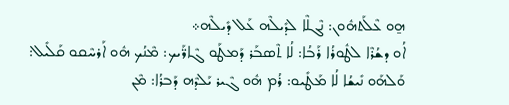ܗ̱ܘ ܥܶܠܰܬܗܽܘܢ: ܢܶܓܠܶܐ ܠܕܺܝܠܶܗ ܥܰܠ ܕܺܝܠܶܗ܀
ܐܳܘ ܕܫܳܪܶܐ ܠܛܽܘܪܳܐ ܪܰܒܳܐ: ܠܳܐ ܬܶܤܒܰܪ ܕܰܡܛܰܘ ܓܶܐܪ̈ܰܝܟ: ܡܶܢܳܟ ܗܽܘ ܐܰܪܚܶܩܘ ܩܰܠܺܝܠ: ܘܰܠܗܰܘ ܢܺܝܫܳܐ ܠܳܐ ܡܰܛܺܝܘ: ܪܳܡ ܗܽܘ ܓܶܝܪ ܝܰܠܕܶܗ ܕܰܒܪܳܐ: ܡܶܢ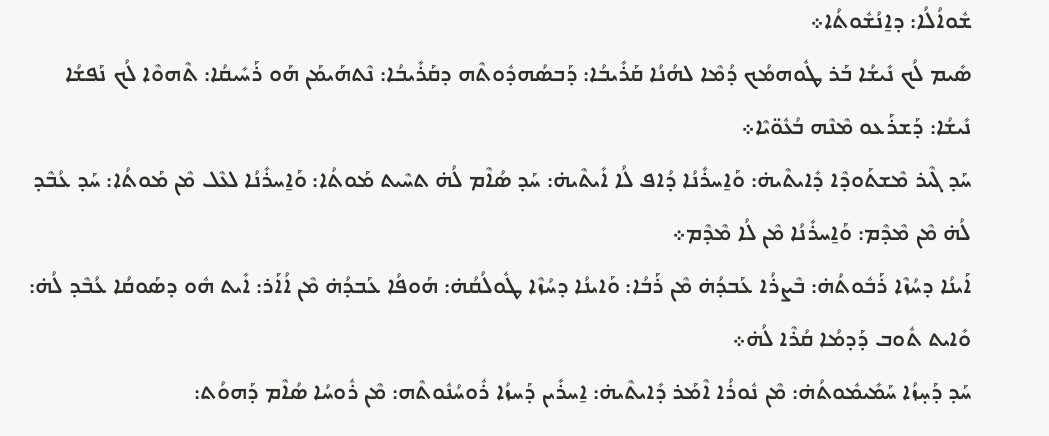ܫܽܘܐܳܠܳܐ: ܕܐ̱ܢܳܫܽܘܬܳܐ܀
ܣܺܝܡ ܠܳܟ ܢܺܝܫܳܐ ܒܰܪ ܛܽܘܗܡܳܟ ܕܳܡܶܐ ܠܗܳܢܳܐ ܩܰܪܺܝܒܳܐ: ܕܰܒܣܳܗܕܽܘܬܶܗ ܕܩܰܪܺܝܒܳܐ: ܢܶܬܗܰܝܡܰܢ ܗܰܘ ܪܰܚܺܝܩܳܐ: ܬܶܗܘܶܐ ܠܳܟ ܢܰܦܫܳܐ ܢܺܝܫܳܐ: ܕܰܫܪܰܥܘ ܡܶܢܶܗ ܒܳܥܽܘ̈ܝܶܐ܀
ܚܰܕ ܓܶܝܪ ܡܶܫܬܰܘܕܶܐ ܕܺܐܝܬܶܝܗ̇: ܘܰܐ̱ܚܪܺܢܳܐ ܕܳܐܦ ܠܳܐ ܐܺܝܬܶܝܗ̇: ܚܰܕ ܣܳܐܶܡ ܠܳܗ̇ ܬܚܶܝܬ ܡܰܘܬܳܐ: ܘܰܐ̱ܚܪܺܢܳܐ ܠܥܶܠ ܡܶܢ ܡܰܘܬܳܐ: ܚܰܕ ܥܳܒܶܕ ܠܳܗ̇ ܡܶܢ ܡܶܕܶܡ: ܘܰܐ̱ܚܪܺܢܳܐ ܡܶܢ ܠܳܐ ܡܶܕܶܡ܀
ܐܰܝܢܳܐ ܕܚܳܙܶܐ ܪܰܒܽܘܬܳܗ̇: ܒܶܨܪܳܐ ܥܰܒܕܳܗ̇ ܡܶܢ ܪܰܒܳܐ: ܘܰܐܝܢܳܐ ܕܚܳܙܶܐ ܛܽܘܠܳܩܳܗ̇: ܗܰܘܦܳܐ ܥܰܒܕܳܗ̇ ܡܶܢ ܐܳܐܰܪ: ܐܺܝܬ ܗܽܘ ܕܣܰܘܩܳܐ ܥܳܒܶܕ ܠܳܗ̇: ܘܺܐܝܬ ܬܽܘܒ ܕܰܕܡܳܐ ܩܳܪܶܐ ܠܳܗ̇܀
ܚܰܕ ܕܰܚ̣ܙܳܐ ܚܰܡܺܝܡܽܘܬܳܗ̇: ܡܶܢ ܢܽܘܪܳܐ ܐܶܡܰܪ ܕܺܐܝܬܶܝܗ̇: ܐ̱ܚܪܺܝܢ ܕܰܚܙܳܐ ܪܽܘܚܳܢܽܘܬܶܗ: ܡܶܢ ܪܽܘܚܳܐ ܣܳܐܶܡ ܕܰܗܘܳܬ: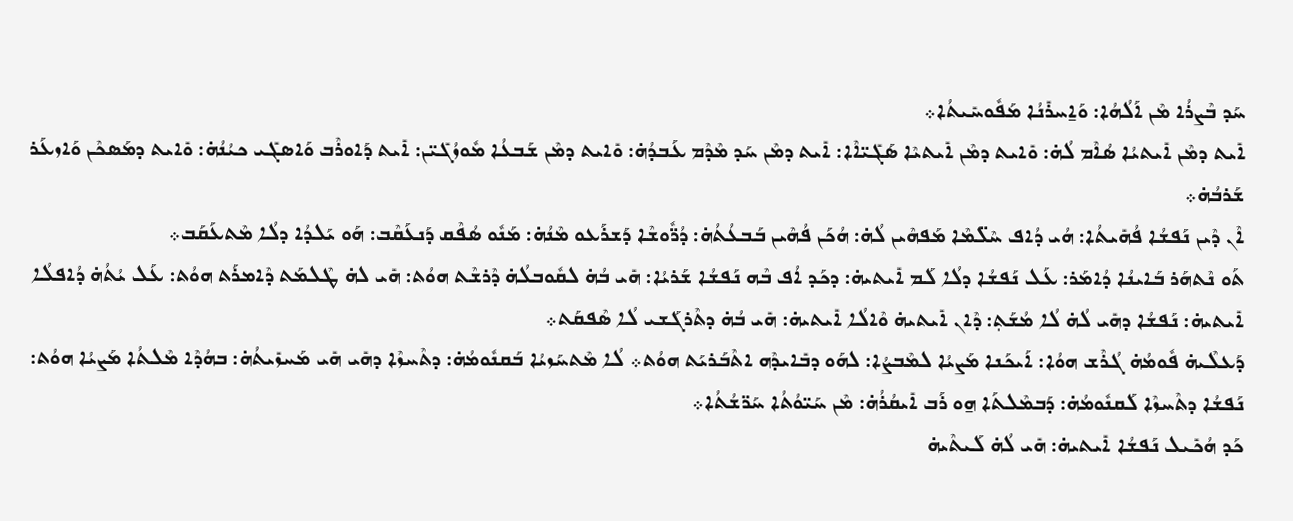ܚܰܕ ܒܶܨܪܳܐ ܡܶܢ ܐܰܠܳܗܳܐ: ܘܰܐ̱ܚܪܺܢܳܐ ܡܰܦܽܘܚܺܝܬܳܐ܀
ܐܺܝܬ ܕܡܶܢ ܐܺܝܬܝܳܐ ܣܳܐܶܡ ܠܳܗ̇: ܘܺܐܝܬ ܕܡܶܢ ܐܺܝܬܝܶܐ ܣܰܓܺܝ̈ܐܶܐ: ܐܺܝܬ ܕܡܶܢ ܚܰܕ ܡܶܕܶܡ ܥܰܒܕܳܗ̇: ܘܺܐܝܬ ܕܡܶܢ ܫܰܒܥܳܐ ܡܽܘܙܳܓܺܝ̈ܢ: ܐܺܝܬ ܕܰܐܘܪܶܒ ܘܰܐܣܓܺܝ ܟܝܳܢܳܗ̇: ܘܺܐܝܬ ܕܡܰܣܟܶܢ ܘܰܐܙܥܰܪ ܫܰܪܒܳܗ̇܀
ܐܶܢ ܕܶܝܢ ܢܰܦܫܳܐ ܦܳܗܺܝܬܳܐ: ܗܳܝ ܕܳܐܦ ܚܶܠ̈ܡܶܐ ܡܰܦܗܶܝܢ ܠܳܗ̇: ܗܳܟܰܢ ܦܳܗܶܝܢ ܒܰܒܥܳܬܳܗ̇: ܕܳܪ̈ܽܘܫܶܐ ܕܰܫܪܰܥܘ ܡܶܢܳܗ̇: ܡܰܢܽܘ ܣܳܦܶܩ ܕܰܢܥܰܩܶܒ: ܗܰܘ ܝܰܠܕܳܐ ܕܠܳܐ ܡܶܬܥܰܩܰܒ܀
ܬܰܘ ܢܶܬܗܰܪ ܒܰܐܝܢܳܐ ܕܳܐܡܰܪ: ܥܰܠ ܢܰܦܫܳܐ ܕܠܳܐ ܠܰܡ ܐܺܝܬܝܗ̇: ܕܟܰܕ ܐܳܦ ܒܶܗ ܢܰܦܫܳܐ ܫܰܪܝܳܐ: ܗܺܝ ܒܳܗ̇ ܠܩܽܘܒܠܳܗ̇ ܕܶܪܫܶܬ ܗܘܳܬ: ܗܺܝ ܠܗ̇ ܛܶܠܡܰܬ ܕܶܐܡܪܰܬ ܗܘܳܬ: ܥܰܠ ܝܳܬܳܗ̇ ܕܳܐܦܠܳܐ ܐܺܝܬܝܗ̇: ܢܰܦܫܳܐ ܕܗܺܝ ܠܳܗ̇ ܠܳܐ ܡܳܫܰܬܼ: ܕܶܐܢ ܐܺܝܬܝܗ̇ ܘܶܐܠܳܐ ܐܺܝܬܝܗ̇: ܗܺܝ ܒܳܗ̇ ܕܬܶܪܓܰܫܝ ܠܳܐ ܣܶܦܩܰܬ܀
ܕܰܥܠܶܝܗ̇ ܦܽܘܡܳܗ̇ ܓܳܪܶܫ ܗܘܳܐ: ܐܰܝܟܰܢܐ ܡܰܨܝܳܐ ܠܡܶܒܨܳܐ: ܠܗܰܘ ܕܒܺܐܝܕܶܗ ܐܬܶܒܰܪܝܰܬ ܗܘܳܬ܀ ܠܳܐ ܡܶܬܚܰܙܝܳܐ ܒܰܩܢܽܘܡܳܗ̇: ܕܬܶܚܙܶܐ ܕܗܺܝ ܗܺܝ ܡܰܚܙܺܝܬܳܗ̇: ܒܗܳܕܶܐ ܡܶܠܬܳܐ ܡܰܨܝܳܐ ܗܘܳܬ: ܢܰܦܫܳܐ ܕܬܶܚܙܶܐ ܠܰܩܢܽܘܡܳܗ̇: ܕܰܒܡܶܠܬܰܐ ܗ̱ܘ ܪܰܒ ܐܺܝܩܳܪܳܗ̇: ܡܶܢ ܚܰܝ̈ܘܳܬܳܐ ܚܰܪ̈ܫܳܬܳܐ܀
ܟܰܕ ܗܳܟܺܝܠ ܢܰܦܫܳܐ ܐܺܝܬܝܗ̇: ܗܺܝ ܠܳܗ̇ ܠܰܝܬܶܝܗ̇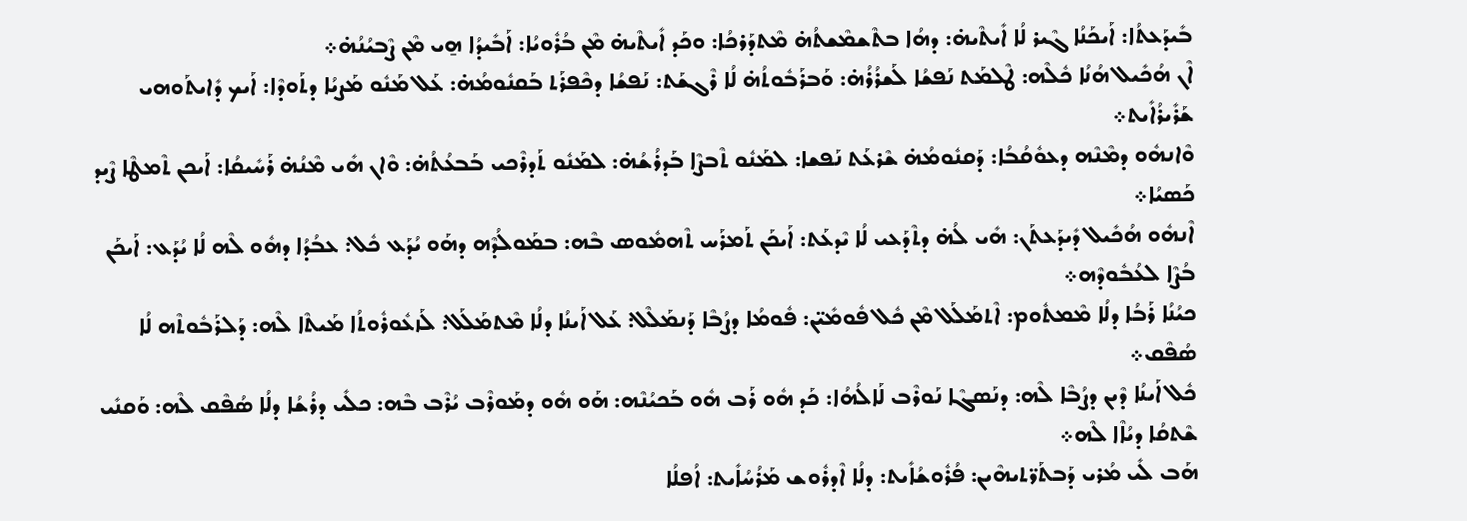ܒܺܝܕܰܥܬܳܐ: ܐܰܝܟܰܢܳܐ ܓܶܝܪ ܠܳܐ ܐܺܝܬܶܝܗ̇: ܕܗܳܐ ܒܬܶܫܡܶܫܬܳܗ̇ ܡܶܬܕܰܪܟܳܐ: ܘܟܰܕ ܐܺܝܬܶܝܗ̇ ܡܶܢ ܒܳܪܽܘܝܳܐ: ܐܰܒܺܝܕܳܐ ܗ̱ܝ ܡܶܢ ܨܶܒܝܳܢܳܗ̇܀
ܐܶܢ ܗܳܟܺܝܠ ܗܳܢܳܐ ܟܽܠܶܗ: ܛܶܠܡܰܬ ܢܰܦܫܳܐ ܠܰܫܪܳܪܳܗ̇: ܘܰܒܪܰܒܽܘܬܳܗ̇ ܠܳܐ ܪܶܓܫܰܬ: ܢܰܦܫܳܐ ܕܟܶܦܪܰܬ ܒܰܩܢܽܘܡܳܗ̇: ܥܰܠ ܡܰܢܽܘ ܡܰܨܝܳܐ ܕܬܰܘܕܶܐ: ܐܰܝܟ ܕܺܐܝܬܰܘܗܝ ܫܰܪܺܝܪܳܐܺܝܬ܀
ܘܶܐܢܗܽܘ ܕܡܶܢܶܗ ܕܥܘܽܩܳܒܳܐ: ܕܰܩܢܽܘܡܳܗ̇ ܫܶܪܥܰܬ ܢܰܦܫܐ: ܠܡܰܢܽܘ ܬܶܒܨܶܐ ܒܰܕܪܳܫܳܗ̇: ܠܡܰܢܽܘ ܬܰܕܪܶܟܝ ܒܰܒܥܳܬܳܗ̇: ܘܶܐܢ ܗܺܝ ܡܶܢܳܗ̇ ܪܰܚܺܝܩܳܐ: ܐܰܝܟܢ ܬܶܡܛܶܐ ܨܶܝܕ ܟܰܣܝܳܐ܀
ܐܶܢܗܽܘ ܗܳܟܺܝܠ ܕܺܝܕܰܥܬܰܢ: ܗܺܝ ܠܳܗ̇ ܕܬܶܕܰܥܝ ܠܳܐ ܝܶܕܥܰܬ: ܐܰܝܟܰܢ ܬܰܡܪܰܚ ܬܶܗܡܽܘܣ ܒܶܗ: ܒܡܰܘܠܳܕܶܗ ܕܗܰܘ ܝܳܕܰܥ ܟܽܠ: ܥܒܳܕܳܐ ܕܗܽܘ ܠܶܗ ܠܳܐ ܝܳܕܰܥ: ܐܰܝܟܰܢ ܒܳܨܶܐ ܠܥܳܒܽܘܕܶܗ܀
ܟܝܳܢܳܐ ܪܰܒܳܐ ܕܠܳܐ ܡܶܡܬܽܘܡ: ܐܶܬܡܰܠܰܠ ܡܶܢ ܟܽܠ ܦܽܘܡܺܝ̈ܢ: ܦܽܘܡܳܐ ܕܨܳܒܶܐ ܕܰܢܡܰܠܶܠ: ܥܰܠ ܐܰܝܢܳܐ ܕܠܳܐ ܡܶܬܡܰܠܰܠ: ܠܰܙܥܽܘܪܽܘܬܳܐ ܡܰܝܬܶܐ ܠܶܗ: ܕܰܠܪܰܒܽܘܬܶܗ ܠܳܐ ܣܳܦܶܩ܀
ܟܽܠ ܐܰܝܢܳܐ ܕܶܝܢ ܕܨܳܒܶܐ ܠܶܗ: ܕܢܰܣܓܶܐ ܢܰܘܪܶܒ ܠܰܐܠܳܗܳܐ: ܟܰܕ ܗܽܘ ܪܰܒ ܗܽܘ ܒܰܟܝܳܢܶܗ: ܗܰܘ ܗܽܘ ܕܡܰܘܪܶܒ ܝܳܪܶܒ ܒܶܗ: ܟܠܺܝ ܕܪܳܫܳܐ ܕܠܳܐ ܣܳܦܶܩ ܠܶܗ: ܘܰܩܢܺܝ ܫܶܬܩܳܐ ܕܝܳܐܶܐ ܠܶܗ܀
ܗܰܒ ܠܺܝ ܡܳܪܝ ܕܰܒܬܰܪ̈ܬܝܗܶܝܢ: ܦܳܪܽܘܫܳܐܺܝܬ: ܕܠܳܐ ܐܶܕܪܽܘܫ ܡܰܪܳܚܳܐܺܝܬ: ܐܳܦܠܳܐ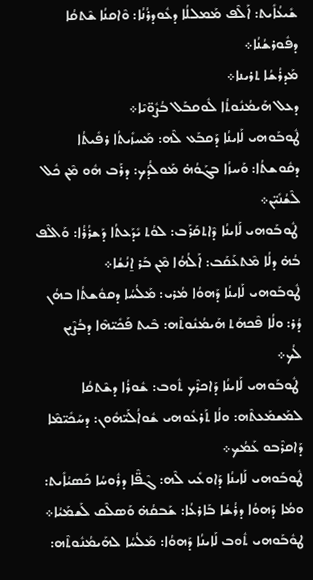ܫܺܝܥܳܐܺܝܬ: ܐܰܠܶܦ ܡܰܡܠܠܳܐ ܕܥܽܘܕܪܳܢܳܐ: ܘܶܐܩܢܳܐ ܫܶܬܩܳܐ ܕܦܽܘܪܫܳܢܳܐ܀
ܡܰܕܪܳܫܳܐ ܬܪܝܢܐ܀
ܕܥܠ ܗܰܝܡܳܢܽܘܬܳܐ ܠܽܘܩܒܰܠ ܒܳܨܽܘ̈ܝܶܐ܀
ܛܽܘܒܰܘܗܝ ܠܰܐܝܢܳܐ ܕܰܩܒܰܥ ܠܶܗ: ܡܰܚܙܺܝܬܳܐ ܪܦܺܝܬܳܐ ܕܩܽܘܫܬܳܐ: ܘܰܚܙܳܐ ܒܓܰܘܳܗ̇ ܡܰܘܠܳܕܳܟ: ܕܪܰܒ ܗܽܘ ܡܶܢ ܟܽܠ ܠܶܫܳܢܺܝ̈ܢ܀
 ܛܽܘܒܰܘܗܝ ܠܰܐܝܢܳܐ ܕܶܐܬܩܰܪܰܒ: ܠܘܳܬ ܝܺܕܰܥܬܳܐ ܕܰܫܪܳܪܳܐ: ܘܰܐܠܶܦ ܒܳܗ̇ ܕܠܳܐ ܡܶܬܥܰܩܰܒ: ܐܰܠܳܗܳܐ ܡܶܢ ܒܰܪ ܐ̱ܢܳܫܳܐ܀
ܛܽܘܒܰܘܗܝ ܠܰܐܝܢܳܐ ܕܰܗܘܳܐ ܡܳܪܝ: ܡܰܠܳܚܳܐ ܕܩܘܽܫܬܳܐ ܒܗܳܢ ܕܳܪ: ܘܠܳܐ ܦܶܟܗܰܬ ܗܰܝܡܳܢܽܘܬܶܗ: ܒܶܝܬ ܦܰܟܺܝ̈ܗܶܐ ܕܒܳܨܶܝܢ ܠܳܟ܀
 ܛܽܘܒܰܘܗܝ ܠܰܐܝܢܳܐ ܕܰܐܟܪܶܟ ܬܽܘܒ: ܫܽܘܪܳܐ ܕܫܶܬܩܳܐ ܠܡܰܫܡܰܥܬܶܗ: ܘܠܳܐ ܬܰܪܥܽܘܗܝ ܫܽܘܐܳܠܰܝ̈ܗܽܘܢ: ܕܚܰܟܺܝ̈ܡܶܐ ܕܰܐܩܪܶܒܘ ܥܰܡܳܟ܀
ܛܽܘܒܰܘܗܝ ܠܰܐܝܢܳܐ ܕܰܐܘܥܺܝ ܠܶܗ: ܓܶܦ̈ܶܐ ܕܪܽܘܚܳܐ ܟܰܣܝܳܐܺܝܬ: ܘܡܳܐ ܕܰܗܘܳܐ ܕܪܳܫܳܐ ܒܰܐܪܥܳܐ: ܫܰܒܩܳܗ̇ ܘܰܣܠܶܩ ܠܰܫܡܰܝܳܐ܀ ܛܘܽܒܰܘܗܝ ܬܽܘܒ ܠܰܐܝܢܳܐ ܕܰܗܘܳܐ: ܡܰܠܳܚܳܐ ܠܗܰܝܡܳܢܽܘܬܶܗ: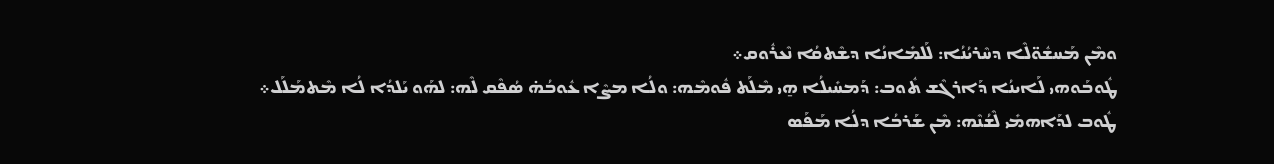ܘܡܶܢ ܡܰܚܫܽܘ̈ܠܶܐ ܕܚܶܪܝܳܢܳܐ: ܠܰܠܡܺܐܢܳܐ ܕܫܶܬܩܳܐ ܢܶܥܪܽܘܩ܀
ܛܽܘܒܰܘܗܝ ܠܰܐܝܢܳܐ ܕܰܐܪܓܶܫ ܬܽܘܒ: ܕܰܡܚܺܝܠܳܐ ܗ̱ܝ ܡܶܠܰܬ ܦܽܘܡܶܗ: ܘܠܳܐ ܡܨܶܐ ܥܽܘܒܳܗ̇ ܣܳܦܶܩ ܠܶܗ: ܠܗܰܘ ܝܰܠܕܳܐ ܠܳܐ ܡܶܬܡܰܠܰܠ܀
ܛܽܘܒ ܠܕܰܐܗܡܺܝ ܠܶܫܳܢܶܗ: ܡܶܢ ܫܰܪܒܳܐ ܕܠܳܐ ܡܰܦܰܣ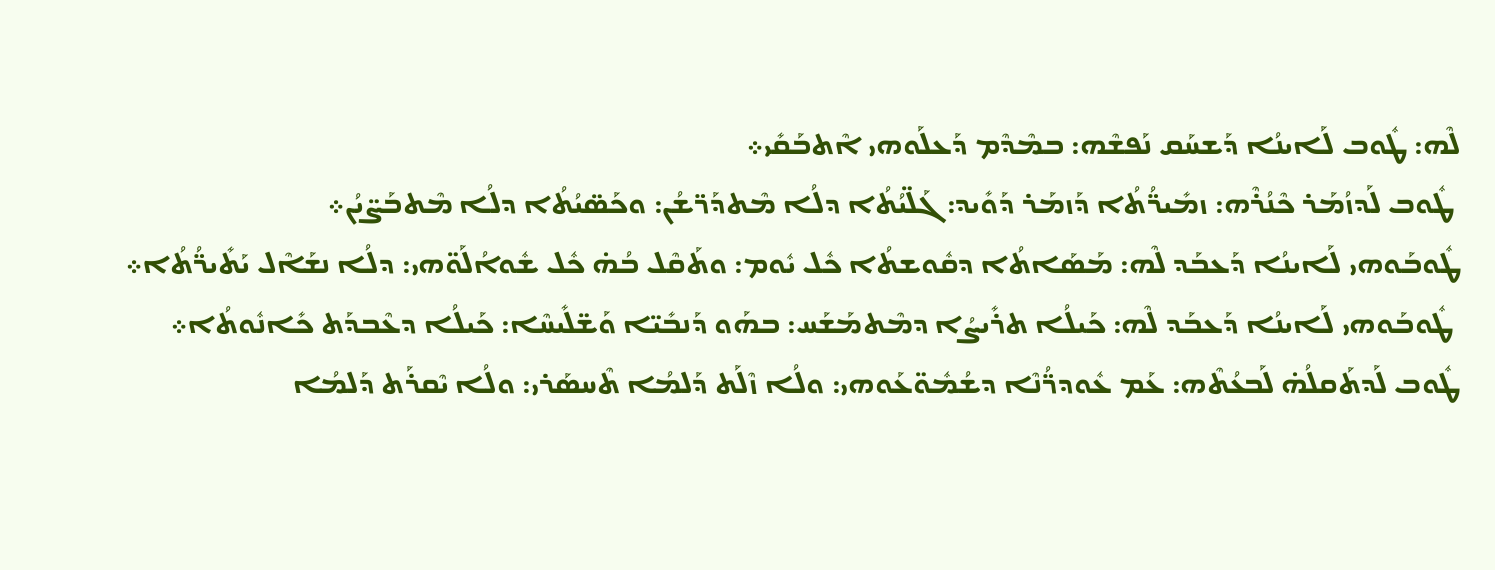ܠܶܗ: ܛܽܘܒ ܠܰܐܝܢܳܐ ܕܰܫܚܰܩ ܢܰܦܫܶܗ: ܒܡܶܕܶܡ ܕܰܥܠܰܘܗܝ ܐܶܬܒܰܩܺܝ܀
 ܛܽܘܒ ܠܰܕܙܳܡܰܪ ܟܶܢܳܪܶܗ: ܙܡܺܝܪ̈ܳܬܳܐ ܕܰܙܡܰܪ ܕܰܘܺܝܕ: ܓܰܠ̈ܝܳܬܳܐ ܕܠܳܐ ܡܶܬܕܰܪ̈ܫܳܢ: ܘܟܰܣ̈ܝܳܬܳܐ ܕܠܳܐ ܡܶܬܒܰܨ̈ܝܳܢ܀
ܛܽܘܒܰܘܗܝ ܠܰܐܝܢܳܐ ܕܰܥܒܰܕ ܠܶܗ: ܡܰܣܰܐܬܳܐ ܕܩܽܘܫܬܳܐ ܟܽܠ ܝܽܘܡ: ܘܬܰܩܶܠ ܒܳܗ̇ ܟܽܠ ܫܽܘܐܳܠܰܘ̈ܗܝ: ܕܠܳܐ ܢܫܰܐܶܠ ܝܰܬܺܝܪ̈ܳܬܳܐ܀
 ܛܽܘܒܰܘܗܝ ܠܰܐܝܢܳܐ ܕܰܥܒܰܕ ܠܶܗ: ܟܰܝܠܳܐ ܬܪܺܝܨܳܐ ܕܡܶܬܡܰܫܰܚ: ܒܗܰܘ ܕܰܢܒܺܝ̈ܐ ܘܰܫ̈ܠܺܝܚܶܐ: ܟܰܝܠܳܐ ܕܥܶܒܕܰܬ ܟܺܐܢܽܘܬܳܐ܀
ܛܽܘܒ ܠܰܕܬܰܩܠܳܗ̇ ܠܰܒܥܳܬܶܗ: ܥܰܡ ܥܽܘܕܪ̈ܳܢܶܐ ܕܫܳܡܽܘ̈ܥܰܘܗܝ: ܘܠܳܐ ܙܶܠܰܬ ܕܰܠܡܳܐ ܬܶܚܣܰܪܝ: ܘܠܳܐ ܝܶܩܪܰܬ ܕܰܠܡܳܐ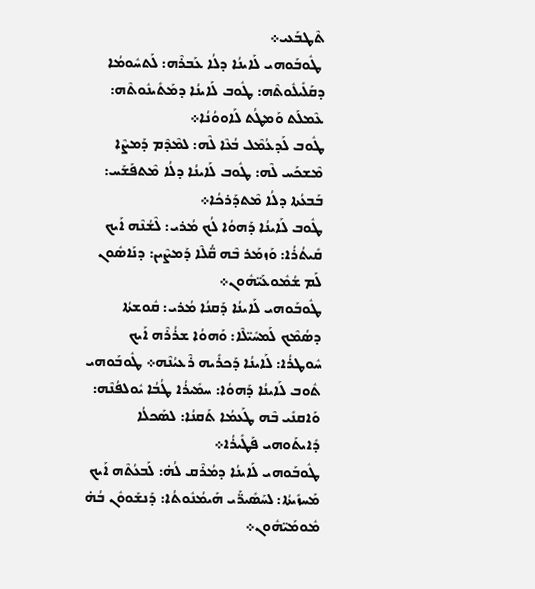ܬܶܛܒܰܥܝ܀
 ܛܽܘܒܰܘܗܝ ܠܰܐܝܢܳܐ ܕܠܳܐ ܥܰܒܪܶܗ: ܠܰܬܚܽܘܡܳܐ ܕܩܰܠܺܝܠܽܘܬܶܗ: ܛܽܘܒ ܠܰܐܝܢܳܐ ܕܡܰܬܺܝܢܽܘܬܶܗ: ܥܶܡܠܰܬ ܘܰܡܛܳܬ ܠܰܐܘܘܳܢܳܐ܀
ܛܽܘܒ ܠܰܕܥܳܡܶܠ ܒܳܥܶܐ ܠܶܗ: ܠܡܶܕܶܡ ܕܰܡܨܶܐ ܡܶܫܟܰܚ ܠܶܗ: ܛܽܘܒ ܠܰܐܝܢܳܐ ܕܠܳܐ ܡܶܬܦܰܫܰܚ: ܒܰܒܥܳܬܐ ܕܠܳܐ ܡܶܬܕܰܪܟܳܐ܀
ܛܽܘܒ ܠܰܐܝܢܳܐ ܕܰܗܘܳܐ ܠܳܟ ܡܳܪܝ: ܠܶܫܳܢܶܗ ܐܰܝܟ ܩܺܝܬܳܪܳܐ: ܘܰܙܡܰܪ ܒܶܗ ܩ̈ܳܠܶܐ ܕܰܡܨܶܝܢ: ܕܢܰܐܣܽܘܢ ܠܰܡ ܫܳܡܽܘܥܰܝ̈ܗܽܘܢ܀
ܛܽܘܒܰܘܗܝ ܠܰܐܝܢܳܐ ܕܰܩܢܳܐ ܡܳܪܝ: ܩܽܘܫܬܳܐ ܕܣܳܡܶܟ ܠܰܡܚܺܝ̈ܠܶܐ: ܘܰܗܘܳܐ ܫܪܳܪܶܗ ܐܰܝܟ ܚܽܘܛܪܳܐ: ܠܰܐܝܢܳܐ ܕܰܟܪܺܝܗ ܪܶܥܝܳܢܶܗ܀ ܛܽܘܒܰܘܗܝ ܬܽܘܒ ܠܰܐܝܢܳܐ ܕܰܗܘܳܐ: ܚܡܺܝܪܳܐ ܛܳܒܳܐ ܝܽܘܠܦܳܢܶܗ: ܘܰܐܩܢܺܝ ܒܶܗ ܛܰܥܡܳܐ ܬܰܩܢܳܐ: ܠܣܰܟܠܳܐ ܕܺܐܝܬܰܘܗܝ ܦܰܛܺܝܪܳܐ܀
ܛܽܘܒܰܘܗܝ ܠܰܐܝܢܳܐ ܕܡܳܪܶܩ ܠܳܗ̇: ܠܰܒܥܳܬܶܗ ܐܰܝܟ ܡܰܚܙܺܝܬܳܐ: ܠܚܰܣܺܝܪ̈ܰܝ ܗܰܝܡܳܢܽܘܬܳܐ: ܕܰܢܫܰܘܘܽܢ ܒܳܗ̇ ܡܽܘܡܰܝ̈ܗܽܘܢ܀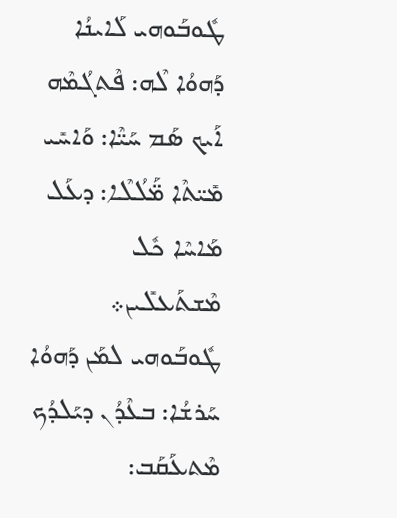ܛܽܘܒܰܘܗܝ ܠܰܐܝܢܳܐ ܕܰܗܘܳܐ ܠܶܗ: ܦܶܬܓܳܡܶܗ ܐܰܝܟ ܣܰܡ ܚܰܝ̈ܶܐ: ܘܰܐܚܺܝ ܡܺܝ̈ܬܶܐ ܡ̈ܰܠܳܠܶܐ: ܕܥܰܠ ܡܰܐܚܶܐ ܟܽܠ ܡܶܫܬܰܥܠܺܝܢ܀
ܛܽܘܒܰܘܗܝ ܠܡܰܢ ܕܰܗܘܳܐ ܚܰܪܫܳܐ: ܒܥܶܕܳܢ ܕܝܰܠܕܳܟ ܡܶܬܥܰܩܰܒ: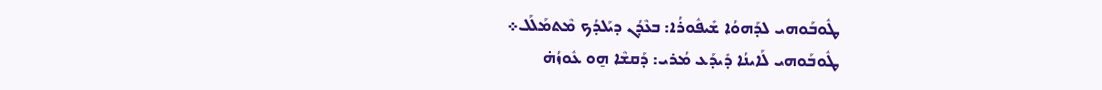ܛܽܘܒܰܘܗܝ ܠܕܰܗܘܳܐ ܫܺܝܦܽܘܪܳܐ: ܒܥܶܕܳܢ ܕܝܰܠܕܳܟ ܡܶܬܡܰܠܰܠ܀
ܛܽܘܒܰܘܗܝ ܠܰܐܝܢܳܐ ܕܺܝܕܰܥ ܡܳܪܝ: ܕܰܩܫܶܐ ܗ̱ܘ ܥܽܘܙܳܗ̇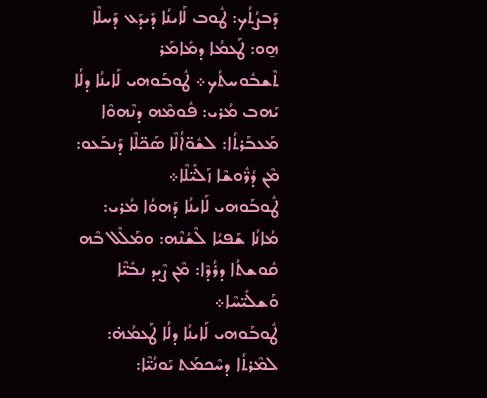ܕܰܒܨܳܬܳܟ: ܛܽܘܒ ܠܰܐܝܢܳܐ ܕܺܝܕܰܥ ܕܰܚܠܶܐ ܗ̱ܘ: ܛܰܥܡܳܐ ܕܡܺܐܡܰܪ ܬܶܫܒܽܘܚܬܳܟ܀ ܛܽܘܒܰܘܗܝ ܠܰܐܝܢܳܐ ܕܠܳܐ ܝܰܗܒ ܡܳܪܝ: ܦܽܘܡܶܗ ܕܢܶܗܘܶܐ ܡܰܥܒܰܪܬܳܐ: ܠܫܽܘ̈ܐܳܠܶܐ ܣܰܟ̈ܠܶܐ ܕܰܢܒܰܥܘ: ܡܶܢ ܕܳܪ̈ܽܘܫܶܐ ܙܰܠܺܝ̈ܠܶܐ܀
ܛܽܘܒܰܘܗܝ ܠܰܐܝܢܳܐ ܕܰܗܘܳܐ ܡܳܪܝ: ܡܳܐܢܳܐ ܫܰܦܝܳܐ ܠܶܫܳܢܶܗ: ܘܡܰܠܶܠ ܒܶܗ ܩܽܘܫܬܳܐ ܕܪܳܕܶܐ: ܡܶܢ ܨܶܝܕ ܢܒܺܝ̈ܶܐ ܘܰܫܠܺܝ̈ܚܶܐ܀
ܛܽܘܒܰܘܗܝ ܠܰܐܝܢܳܐ ܕܠܳܐ ܛܰܥܡܳܗ̇: ܠܡܶܪܬܳܐ ܕܚܶܟܡܰܬ ܝܰܘܢܳܝ̈ܶܐ: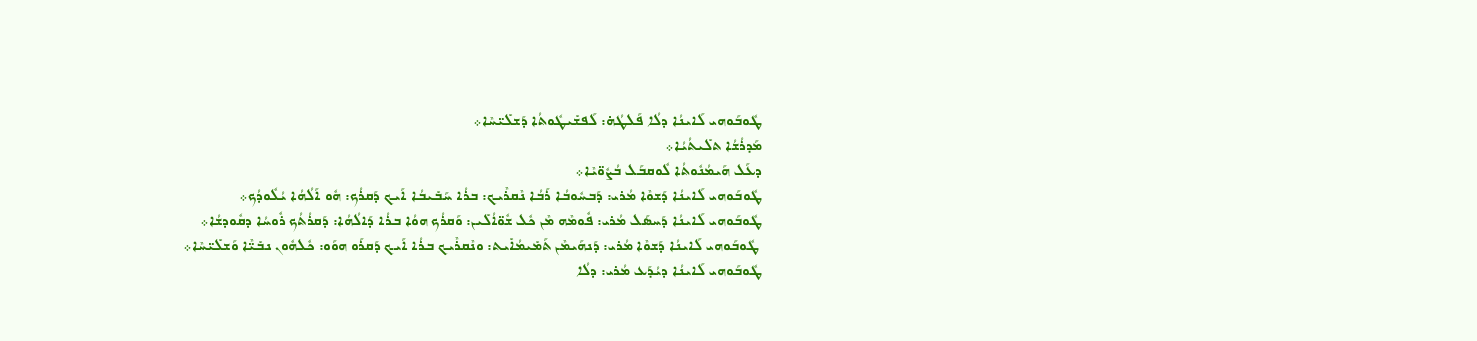ܛܽܘܒܰܘܗܝ ܠܰܐܝܢܳܐ ܕܠܳܐ ܦܰܠܛܳܗ̇: ܠܰܦܫܺܝܛܽܘܬܳܐ ܕܰܫܠܺܝ̈ܚܶܐ܀
ܡܰܕܪܳܫܳܐ ܬܠܺܝܬܳܝܳܐ܀
ܕܥܰܠ ܗܰܝܡܳܢܽܘܬܳܐ ܠܽܘܩܒܰܠ ܒܳܨܽܘ̈ܝܶܐ܀
ܛܽܘܒܰܘܗܝ ܠܰܐܝܢܳܐ ܕܰܫܘܶܐ ܡܳܪܝ: ܕܰܒܚܽܘܒܳܐ ܪܰܒܳܐ ܢܶܩܪܶܝܟ: ܒܪܳܐ ܚܰܒܺܝܒܳܐ ܐܰܝܟ ܕܰܩܪܳܟ: ܗܽܘ ܐܰܠܳܗܳܐ ܝܳܠܽܘܕܳܟ܀
ܛܽܘܒܰܘܗܝ ܠܰܐܝܢܳܐ ܕܰܚܣܰܠ ܡܳܪܝ: ܦܽܘܡܶܗ ܡܶܢ ܟܽܠ ܫܽܘ̈ܐܳܠܺܝܢ: ܘܰܩܪܳܟ ܗܘܳܐ ܒܪܳܐ ܕܰܐܠܳܗܳܐ: ܕܰܩܪܳܬܳܟ ܪܽܘܚܳܐ ܕܩܽܘܕܫܳܐ܀
 ܛܽܘܒܰܘܗܝ ܠܰܐܝܢܳܐ ܕܰܫܘܶܐ ܡܳܪܝ: ܕܰܢܗܰܝܡܶܢ ܬܰܡܺܝܡܳܐܺܝܬ: ܘܢܶܩܪܶܝܟ ܒܪܳܐ ܐܰܝܟ ܕܰܩܪܰܘ ܗܘܰܘ: ܟܽܠܗܽܘܢ ܢܒܺܝ̈ܶܐ ܘܰܫܠܺܝ̈ܚܶܐ܀
ܛܽܘܒܰܘܗܝ ܠܰܐܝܢܳܐ ܕܝܳܕܰܥ ܡܳܪܝ: ܕܠܳܐ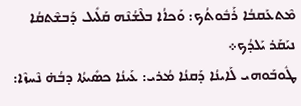ܡܶܬܥܰܩܒܳܐ ܪܰܒܽܘܬܳܟ: ܘܰܟܐܳܐ ܒܠܶܫܳܢܶܗ ܩܰܠܺܝܠ ܕܰܒܫܶܬܩܳܐ ܢܝܰܩܰܪ ܝܰܠܕܳܟ܀
ܛܽܘܒܰܘܗܝ ܠܰܐܝܢܳܐ ܕܰܩܢܳܐ ܡܳܪܝ: ܥܰܝܢܳܐ ܟܣܺܝܬܳܐ ܕܒܳܗ̇ ܢܶܚܙܶܐ: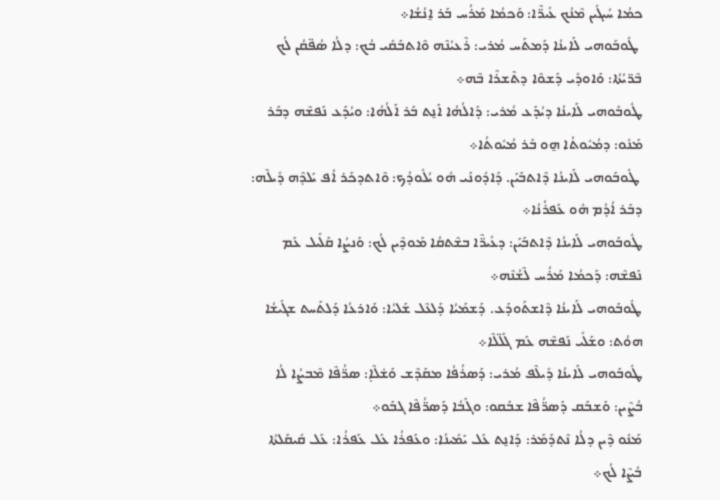ܟܡܳܐ ܚܳܝܓܺܝܢ ܡܶܢܳܟ ܥܺܝܪ̈ܶܐ: ܘܰܟܡܳܐ ܡܰܪܳܚ ܒܰܪ ܐ̱ܢܳܫܳܐ܀
 ܛܽܘܒܰܘܗܝ ܠܰܐܝܢܳܐ ܕܰܡܬܰܚ ܡܳܪܝ: ܪܶܥܝܳܢܶܗ ܘܶܐܬܒܰܩܺܝ ܒܳܟ: ܕܠܳܐ ܣܳܦ̈ܩܳܢ ܠܳܟ ܒܶܪ̈ܝܳܬܳܐ: ܘܰܐܘܕܺܝ ܕܰܫܘܶܐ ܕܬܶܫܪܶܐ ܒܶܗ܀
ܛܽܘܒܰܘܗܝ ܠܰܐܝܢܳܐ ܕܝܳܕܰܥ ܡܳܪܝ: ܕܰܐܠܳܗܳܐ ܐܰܢ̱ܬ ܒܰܪ ܐܰܠܳܗܳܐ: ܘܝܳܕܰܥ ܢܰܦܫܶܗ ܕܒܰܪ ܡܰܢܽܘ: ܕܡܳܝܽܘܬܳܐ ܗ̱ܘ ܒܰܪ ܡܳܝܽܘܬܳܐ܀
 ܛܽܘܒܰܘܗܝ ܠܰܐܝܢܳܐ ܕܶܐܬܒܰܝܰܢ. ܕܰܐܕܽܘܢܰܝ ܗܽܘ ܝܳܠܽܘܕܳܟ: ܘܶܐܬܕܟܰܪ ܐܳܦ ܝܰܠܕܶܗ ܕܺܝܠܶܗ: ܕܒܰܪ ܐܳܕܳܡ ܗܽܘ ܥܰܦܪܳܢܳܐ܀
ܛܽܘܒܰܘܗܝ ܠܰܐܝܢܳܐ ܕܶܐܬܒܰܝܰܢ: ܕܥܺܝܪ̈ܶܐ ܒܫܶܬܩܳܐ ܡܰܘܕܶܝܢ ܠܳܟ: ܘܰܢܨܳܐ ܩܰܠܺܝܠ ܥܰܡ ܢܰܦܫܶܗ: ܕܰܟܡܳܐ ܡܰܪܳܚ ܠܶܫܳܢܶܗ܀
ܛܽܘܒܰܘܗܝ ܠܰܐܝܢܳܐ ܕܶܐܫܬܰܘܕܰܥ. ܕܰܫܡܰܝܳܐ ܕܰܠܥܶܠ ܫܰܠܝܳܐ: ܘܰܐܪܥܳܐ ܕܰܠܬܰܚܬ ܫܓܺܝܫܳܐ ܗܘܳܬ: ܘܫܰܠܺܝ ܢܰܦܫܶܗ ܥܰܡ ܓܰܠ̈ܠܶܐ܀
ܛܽܘܒܰܘܗܝ ܠܰܐܝܢܳܐ ܕܺܝܠܶܦ ܡܳܪܝ: ܕܰܣܪܳܦܳܐ ܡܩܰܕܶܫ ܘܰܫ̇ܠܶܐ̣: ܣܪ̈ܳܦܶܐ ܡܶܒܨܳܐ ܠܳܐ ܒܳܨܶܝܢ: ܘܰܫܒܰܩ ܕܰܣܪ̈ܳܦܶܐ ܫܒܰܩܘ: ܘܓܰܒܳܐ ܕܰܣܪ̈ܳܦܶܐ ܓܒܰܘ܀
ܡܰܢܽܘ ܕܶܝܢ ܕܠܳܐ ܢܶܬܕܰܡܰܪ: ܕܰܐܢ̱ܬ ܥܰܠ ܝܰܡܺܝܢܳܐ: ܘܥܰܦܪܳܐ ܥܰܠ ܥܰܦܪܳܐ: ܥܰܠ ܩܺܝܩܰܠܬܳܐ ܒܳܨܶܐ ܠܳܟ܀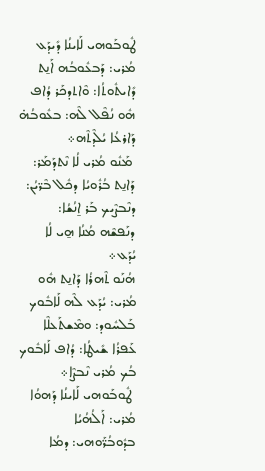ܛܽܘܒܰܘܗܝ ܠܰܐܝܢܳܐ ܕܺܝܕܰܥ ܡܳܪܝ: ܕܰܒܥܽܘܒܳܗ ܐܰܢ̱ܬ ܕܺܐܝܬܽܘܬܳܐ: ܘܶܐܬܕܟܰܪ ܕܳܐܦ ܗܽܘ ܢܳܦܶܠ ܠܶܗ: ܒܥܽܘܒܳܗ̇ ܕܰܐܪܥܳܐ ܝܳܠܶܕܬܶܗ܀
 ܡܰܢܽܘ ܡܳܪܝ ܠܳܐ ܢܶܬܕܰܡܰܪ: ܕܰܐܢ̱ܬ ܒܳܪܽܘܝܳܐ ܕܟܽܠ ܒܶܪ̈ܝܳܢ: ܕܢܶܒܨܶܝܟ ܒܰܪ ܐ̱ܢܳܫܳܐ: ܕܢܰܦܫܶܗ ܡܳܢܳܐ ܗ̱ܝ ܠܳܐ ܝܳܕܰܥ܀
ܗܳܢܰܘ ܬܶܗܪܳܐ ܕܰܐܢ̱ܬ ܗܽܘ ܡܳܪܝ: ܝܳܕܰܥ ܠܶܗ ܠܰܐܒܽܘܟ ܒܰܠܚܽܘܕ: ܘܡܶܫܬܰܥܠܶܐ ܥܰܦܪܳܐ ܫܺܝܛܳܐ: ܕܳܐܦ ܠܰܐܒܽܘܟ ܒܳܟ ܡܳܪܝ ܢܶܒܨܶܐ܀
 ܛܽܘܒܰܘܗܝ ܠܰܐܝܢܳܐ ܕܰܗܘܳܐ ܡܳܪܝ: ܐܰܠܳܗܳܝܳܐ ܒܕܽܘܒܳܪ̈ܰܘܗܝ: ܕܡܳܐ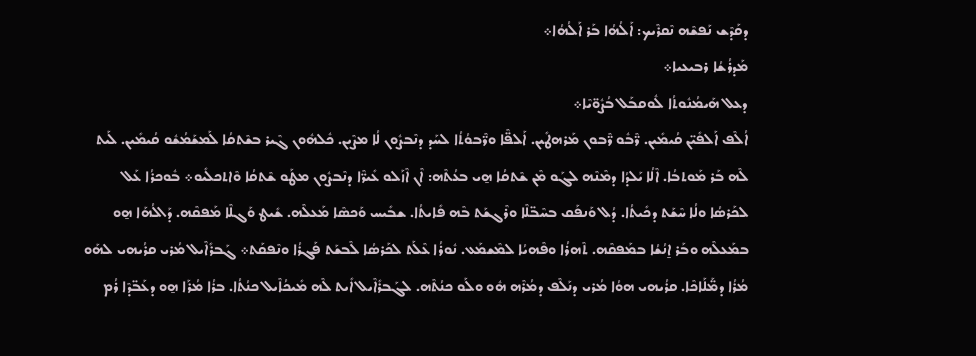ܕܩܰܕܶܫ ܢܰܦܫܶܗ ܢܶܩܪܶܝܟ: ܐܰܠܳܗܳܐ ܒܰܪ ܐܰܠܳܗܳܐ܀
ܡܰܕܪܳܫܳܐ ܪܒܝܥܝܐ܀
ܕܥܠ ܗܰܝܡܳܢܽܘܬܳܐ ܠܽܘܩܒܰܠ ܒܳܨܽܘ̈ܝܶܐ܀
ܐܳܠܶܦ ܐܰܠܦܺܝ̈ܢ ܩܳܝܡܺܝܢ. ܪ̈ܶܒܽܘ ܪ̈ܶܒܘܢ ܡܰܪܗܛܺܝܢ. ܐܰܠܦ̈ܶܐ ܘܪ̈ܶܒܘܳܬܳܐ ܠܚܰܕ ܕܢܶܒܨܽܘܢ ܠܳܐ ܡܨܶܝܢ. ܟܽܠܗܽܘܢ ܓܶܝܪ ܒܫܶܬܩܳܐ ܠܰܡܫܰܡܳܫܽܘ ܩܳܝܡܺܝܢ. ܠܰܝܬ ܠܶܗ ܒܰܪ ܡܰܘܬܒܳܐ. ܐܶܠܳܐ ܝܰܠܕܳܐ ܕܡܶܢܶܗ ܠܓܰܘ ܡܶܢ ܫܶܬܩܳܐ ܗ̱ܝ ܒܥܳܬܶܗ: ܐܶܢ ܐܶܙܰܠܘ ܥܺܝܪ̈ܶܐ ܕܢܶܒܨܽܘܢ ܡܛܰܘ ܫܶܬܩܳܐ ܘܶܐܬܟܠܺܝܘ܀ ܒܽܘܟܪܳܐ ܥܰܠ ܠܟܰܪܣܳܐ ܘܠܳܐ ܚܶܫܰܬ ܕܟܺܝܬܳܐ. ܕܳܠ ܘܰܢܦܰܩ ܒܚܶܒ̈ܠܶܐ ܘܪܶܓܫܰܬ ܒܶܗ ܦܺܐܝܬܳܐ. ܫܒܺܝܚ ܘܰܟܣܶܐ ܡܰܥܠܶܗ. ܫܺܝܛ ܘܰܓܠܶܐ ܡܰܦܩܶܗ. ܕܰܐܠܳܗܰܐ ܗ̱ܘ ܒܡܰܥܠܶܗ ܘܒܰܪ ܐ̱ܢܳܫܳܐ ܒܡܰܦܩܶܗ. ܬܶܗܪܳܐ ܘܦܶܗܝܳܐ ܠܡܶܫܡܰܥ. ܢܽܘܪܳܐ ܥܶܠܰܬ ܠܟܰܪܣܳܐ ܠܶܒܫܰܬ ܦܰܓܪܳܐ ܘܢܶܦܩܰܬ܀ ܓܰܒܪܺܐܶܝܠ ܡܳܪܝ ܩܪܳܝܗܝ ܠܗܰܘ ܡܳܪܳܐ ܕܡ̈ܰܠܰܐܟܶܐ. ܩܪܳܝܗܝ ܗܘܳܐ ܡܳܪܝ ܕܢܰܠܶܦ ܕܡܳܪܶܗ ܗܽܘ ܘܠܰܘ ܟܢܳܬܶܗ. ܠܓܰܒܪܺܐܶܝܠ ܐܺܝܬ ܠܶܗ ܡܺܝܟܳܐܶܝܠ ܟܢܳܬܳܐ. ܒܪܳܐ ܡܳܪܰܐ ܗ̱ܘ ܕܥܰܒ̈ܕܶܐ ܪܳܡ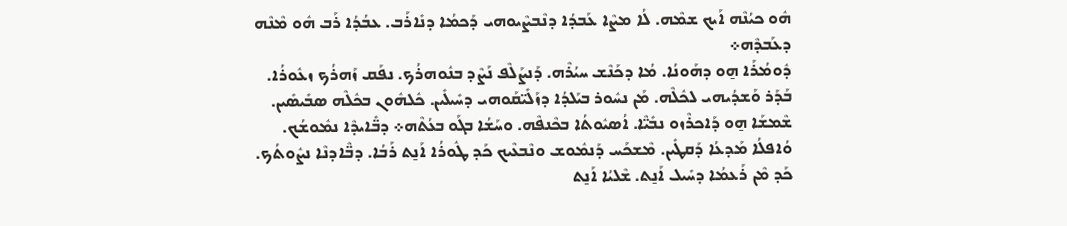ܗܽܘ ܟܝܳܢܶܗ ܐܰܝܟ ܫܡܶܗ. ܠܳܐ ܡܨܶܐ ܥܰܒܕܳܐ ܕܢܶܒܨܶܝܘܗܝ ܕܰܟܡܳܐ ܕܢܺܐܪܰܒ. ܥܒܳܕܳܐ ܪܰܒ ܗܽܘ ܡܶܢܶܗ ܕܥܰܒܕܶܗ܀
ܕܽܘܡܳܪܰܐ ܗ̱ܘ ܕܗܰܘܢܳܐ. ܡܳܐ ܕܟܰܢܶܫ ܚܝܳܪܶܗ. ܕܰܢܨܰܠܶܦ ܢܰܨܶܕ ܒܢܽܘܗܪܳܟ. ܢܦܰܩ ܙܰܗܪܳܟ ܙܥܽܘܪܳܐ. ܒܰܕܰܪ ܘܰܫܕܳܝܗܝ ܠܟܽܠܶܗ. ܡܰܢ ܢܚܽܘܪ ܒܝܰܠܕܳܐ ܕܙܰܠܺܝ̈ܩܰܘܗܝ ܕܚܺܝܠܺܝܢ. ܟܽܠܗܽܘܢ ܒܟܽܠܶܗ ܣܒܺܝܣܺܝܢ. ܫܶܡܫܰܐ ܗ̱ܘ ܕܰܐܟܪܶܙܘ ܢܒܺܝ̈ܶܐ. ܐܳܣܝܽܘܬܳܐ ܒܟܶܢܦܶܗ. ܘܚܰܫܳܐ ܒܓܰܘ ܒܥܳܬܶܗ܀ ܕܒ̈ܺܐܝܕܶܐ ܢܡܽܘܫܳܟ. ܘܳܐܦܠܳܐ ܡܰܕܥܳܐ ܕܰܩܛܺܝܢ. ܡܶܫܟܰܚ ܕܰܢܡܽܘܫ ܘܢܶܒܥܶܝܟ ܟܰܕ ܛܽܘܪܳܐ ܐܰܢ̱ܬ ܪܰܒܳܐ. ܕܒ̈ܶܐܕܢܶܐ ܢܨܽܘܬܳܟ. ܟܰܕ ܡܶܢ ܪܰܥܡܳܐ ܕܚܺܝܠ ܐܰܢ̱ܬ. ܫܶܠܝܳܐ ܐܰܢ̱ܬ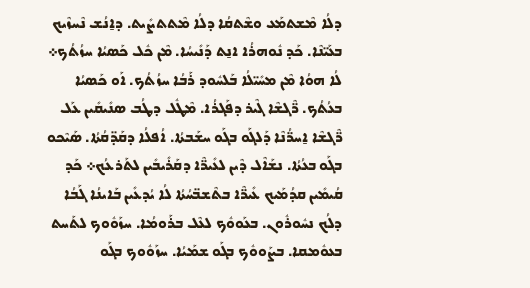ܕܠܳܐ ܡܶܫܬܡܰܥ ܘܫܶܬܩܳܐ ܕܠܳܐ ܡܶܬܬܨܺܝܬ. ܕܐ̱ܢܳܫ ܢܶܚܙܶܝܟ ܒܥܰܝ̈ܢܶܐ. ܟܰܕ ܢܽܘܗܪܳܐ ܐܢ̱ܬ ܕܰܢܺܝܚܳܐ. ܡܶܢ ܟܽܠ ܟܰܣܝܳܐ ܚܙܳܬܳܟ܀
ܠܳܐ ܗܘܳܐ ܡܶܢ ܡܚܺܝ̈ܠܳܐ ܒܰܠܚܽܘܕ ܪܰܒܳܐ ܚܙܳܬܳܟ. ܐܰܘ ܟܰܣܝܳܐ ܒܥܳܬܳܟ. ܪ̈ܶܓܫܶܐ ܓܶܝܪ ܕܦܰܓܪܳܐ. ܡܶܛܽܠ ܕܛܳܒ ܣܢܺܝܩܺܝܢ ܥܰܠ ܪ̈ܶܓܫܶܐ ܐ̱ܚܪ̈ܳܢܶܐ ܕܰܠܓܰܘ ܒܓܰܘ ܚܫܰܒܬܳܐ. ܐܳܦܠܳܐ ܕܩܰܕ̈ܩܳܬܳܐ. ܣܰܝܶܟܘ ܒܓܰܘ ܒܥܳܬܳܐ. ܢܫܰܐܶܠ ܕܶܝܢ ܠܥܺܝܪ̈ܶܐ ܕܩܰܪܺܝܒܺܝܢ ܠܬܰܪܥܳܟ܀ ܟܰܕ ܩܳܝܡܺܝܢ ܩܕܳܡܰܝܟ ܥܺܝܪ̈ܶܐ ܒܬܶܫܒ̈ܚܳܬܳܐ ܠܳܐ ܝܳܕܥܺܝܢ ܒܰܐܝܢܳܐ ܓܰܒܳܐ ܕܠܳܟ ܢܚܽܘܪܽܘܢ. ܒܥܰܘܘܽܟ ܠܥܶܠ ܒܪܰܘܡܳܐ. ܚܙܰܘܽܘܟ ܠܬܰܚܬ ܒܥܘܽܡܩܐ. ܒܨܰܘܘܽܟ ܒܓܰܘ ܫܡܰܝܳܐ. ܚܙܰܘܽܘܟ ܒܓܰܘ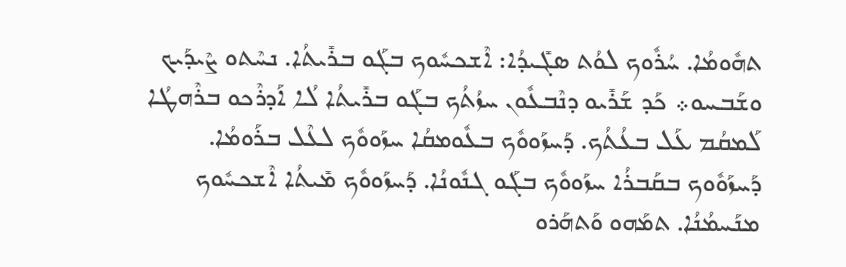ܬܗܽܘܡܳܐ. ܚܳܪܽܘܟ ܠܘܳܬ ܣܓܺܝܕܳܐ: ܐܶܫܟܚܽܘܟ ܒܓܰܘ ܒܪܺܝܬܳܐ. ܢܚܶܬܘ ܨܶܝܕܰܝܟ ܘܫܰܒܚܘ܀ ܟܰܕ ܫܰܪܺܝܘ ܕܢܶܒܥܽܘܢ ܚܙܳܬܳܟ ܒܓܰܘ ܒܪܺܝܬܳܐ ܠܳܐ ܐܰܕܪܶܟܘ ܒܪܶܗܛܳܐ ܠܰܡܩܳܡ ܥܰܠ ܒܥܳܬܳܟ. ܕܰܚܙܰܘܘܽܟ ܒܥܽܘܡܩܳܐ ܚܙܰܘܘܽܟ ܠܥܶܠ ܒܪܰܘܡܳܐ. ܕܰܚܙܰܘܽܘܟ ܒܩܰܒܪܳܐ ܚܙܰܘܘܽܟ ܒܓܰܘ ܓܢܽܘܢܳܐ. ܕܰܚܙܰܘܘܽܟ ܡܺܝܬܳܐ ܐܶܫܟܚܽܘܟ ܡܢܰܚܡܳܢܳܐ. ܬܡܰܗܘ ܘܰܬܗܰܪܘ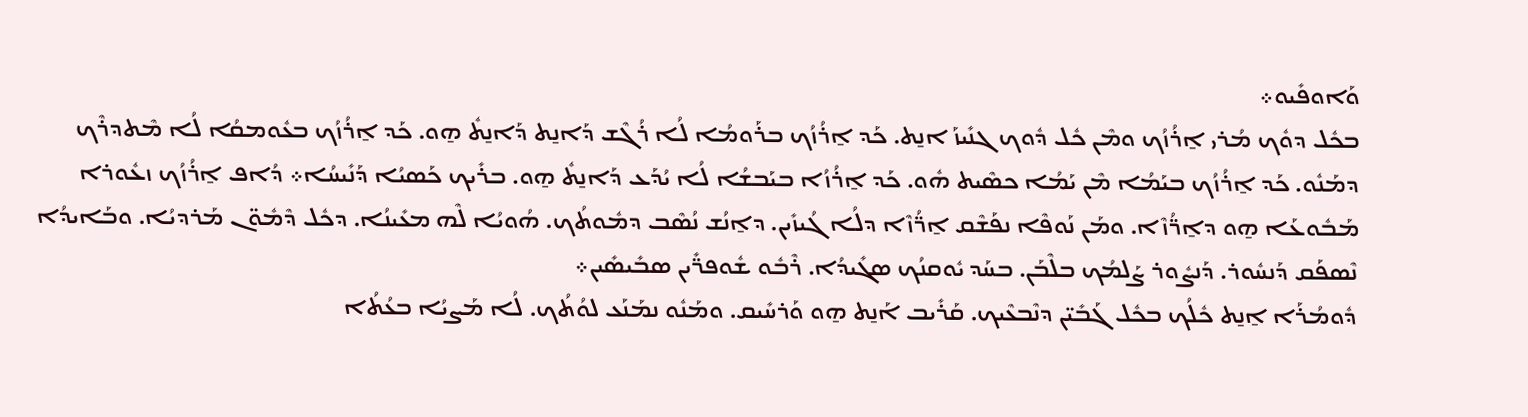ܘܰܐܘܦܺܝܘ܀
ܒܟܽܠ ܕܘܽܟ ܡܳܪܝ ܐ̱ܪܳܙܳܟ ܘܡܶܢ ܟܽܠ ܕܽܘܟ ܓܢܺܝܙܰ ܐܢ̱ܬ. ܟܰܕ ܐ̱ܪܳܙܳܟ ܒܪܰܘܡܳܐ ܠܳܐ ܪܳܓܶܫ ܕܰܐܢ̱ܬ ܕܰܐܢ̱ܬܽ ܗ̱ܘ. ܟܰܕ ܐ̱ܪܳܙܳܟ ܒܥܽܘܡܩܳܐ ܠܳܐ ܡܶܬܕܪܶܟ ܕܡܰܢܽܘ. ܟܰܕ ܐ̱ܪܳܙܳܟ ܒܝܰܡܳܐ ܡܶܢ ܝܰܡܳܐ ܟܣܶܝܬ ܗܽܘ. ܟܰܕ ܐ̱ܪܳܙܳܐ ܒܝܰܒܫܳܐ ܠܳܐ ܝܳܕܰܥ ܕܰܐܢ̱ܬܽ ܗ̱ܘ. ܒܪܺܝܟ ܟܰܣܝܳܐ ܕܰܢܺܝܚܳܐ܀ ܕܳܐܦ ܐ̱ܪܳܙܳܟ ܙܥܽܘܪܐ ܡܰܒܽܘܥܰܐ ܗ̱ܘ ܕܐ̱ܪ̈ܳܙܶܐ. ܘܡܰܢ ܢܰܘܦܶܐ ܢܦܰܫܶܩ ܐ̱ܪ̈ܳܙܶܐ ܕܠܳܐ ܓܳܝܙܺܝܢ. ܕܐ̱ܢܳܫ ܢܳܣܶܒ ܕܡܽܘܬܳܟ. ܗܳܘܝܳܐ ܠܶܗ ܡܥܺܝܢܳܐ. ܕܟܽܠ ܕܶܡܽܘ̈ܢ ܡܰܪܕܝܳܐ. ܘܒܰܐܝܕܳܐ ܢܶܣܦܰܩ ܕܰܢܚܽܘܪ. ܕܰܢܨܽܘܪ ܨܰܠܡܳܟ ܒܠܶܒܰܢ. ܒܚܰܕ ܝܽܘܩܢܳܟ ܣܓܺܝܕܳܐ. ܪܶܒܽܘ ܫܽܘܦܪ̈ܺܝܢ ܣܒܺܝܣܺܝܢ܀
ܕܽܘܡܳܪܰܐ ܐ̱ܢ̱ܬ ܟܽܠܳܟ ܒܟܽܠ ܓܰܒܺܝ̈ܢ ܕܢܶܒܥܶܝܟ. ܩܰܪܺܝܒ ܐܰܢ̱ܬ ܗ̱ܘ ܘܰܪܚܺܝܩ. ܘܡܰܢܽܘ ܢܡܰܢܰܥ ܠܘܳܬܳܟ. ܠܳܐ ܡܰܨܝܳܐ ܒܥܳܬܳܐ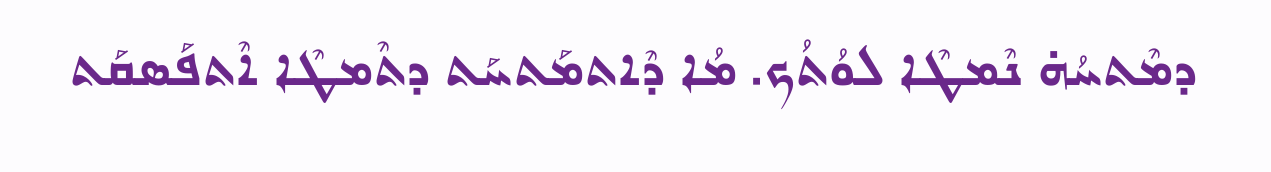ܕܡܶܬܚܳܗ̇ ܢܶܡܛܶܐ ܠܘܳܬܳܟ. ܡܳܐ ܕܶܐܬܡܰܬܚܰܬ ܕܬܶܡܛܶܐ ܐܶܬܦܰܣܩܰܬ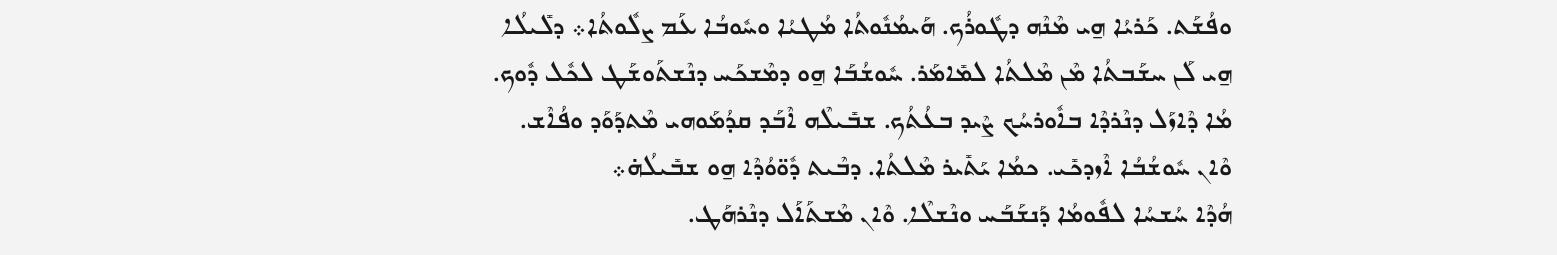ܘܦܳܫܰܬ. ܟܰܪܝܳܐ ܗ̱ܝ ܡܶܢܶܗ ܕܛܽܘܪܳܟ. ܗܰܝܡܳܢܽܘܬܳܐ ܡܳܛܝܳܐ ܘܚܽܘܒܳܐ ܥܰܡ ܨܠܽܘܬܳܐ܀ ܕܠܺܝܠܳܐ ܗ̱ܝ ܠܰܢ ܚܫܰܒܬܳܐ ܡܶܢ ܡܶܠܬܳܐ ܠܡܺܐܡܰܪ. ܚܽܘܫܳܒܰܐ ܗ̱ܘ ܕܡܶܫܟܰܚ ܕܢܶܫܬܰܘܫܰܛ ܠܟܽܠ ܕܽܘܟ. ܡܳܐ ܕܶܐܙܰܠ ܕܢܶܪܕܶܐ ܒܐܽܘܪܚܳܟ ܨܶܝܕ ܒܥܳܬܳܟ. ܫܒܺܝܠܶܗ ܐܶܒܰܕ ܩܕܳܡܰܘܗܝ ܡܶܬܕܰܘܰܕ ܘܦܳܐܶܫ. ܘܶܐܢ ܚܽܘܫܳܒܳܐ ܐܶܙܕܟܺܝ. ܟܡܳܐ ܝܰܬܺܝܪ ܡܶܠܬܳܐ. ܕܒܶܝܬ ܕܽܘ̈ܘܳܕܶܐ ܗ̱ܘ ܫܒܺܝܠܳܗ̇܀
ܗܳܕܶܐ ܚܳܫܚܳܐ ܠܦܽܘܡܳܐ ܕܰܢܫܰܒܰܚ ܘܢܶܫܠܶܐ. ܘܶܐܢ ܡܶܫܬܰܐܰܠ ܕܢܶܪܗܰܛ.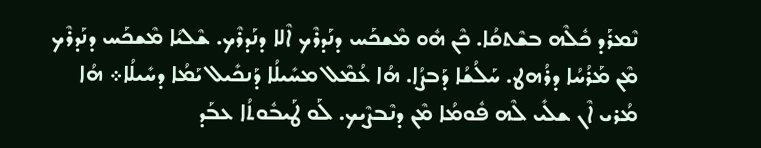ܢܶܡܪܰܕ ܟܽܠܶܗ ܒܫܶܬܩܳܐ. ܟܶܢ ܗܽܘ ܡܶܫܟܰܚ ܕܢܰܕܪܶܟ ܐܶܠܐ ܕܢܰܕܪܶܟ. ܫܶܠܝܳܐ ܡܶܫܟܰܚ ܕܢܰܕܪܶܟ ܡܶܢ ܡܰܪܳܚܳܐ ܕܪܳܗܛ. ܚܰܠܳܫܳܐ ܕܰܒܨܳܐ. ܗܳܐ ܥܳܡܶܠ ܡܚܺܝܠܳܐ ܕܰܢܟܺܝܠ ܝܰܡܳܐ ܕܚܺܝܠܳܐ܀ ܗܳܐ ܡܳܪܝ ܐܶܢ ܫܠܺܝ ܠܶܗ ܦܽܘܡܳܐ ܡܶܢ ܕܢܶܒܨܶܝܟ. ܠܰܘ ܛܰܝܒܽܘܬܳܐ ܥܒܰܕ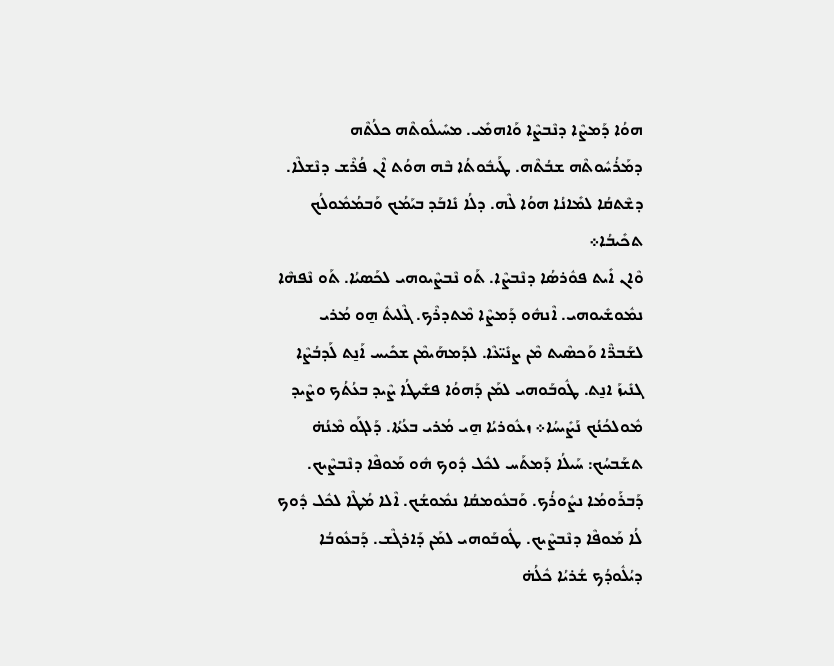ܗܘܳܐ ܕܰܡܨܶܐ ܕܢܶܒܨܶܐ ܘܰܐܗܡܺܝ. ܡܚܺܝܠܽܘܬܶܗ ܟܠܳܬܶܗ ܕܡܰܪܳܚܽܘܬܶܗ ܫܒܳܬܶܗ. ܛܰܝܒܽܘܬܳܐ ܒܶܗ ܗܘܳܬ ܐܶܢ ܦܳܪܶܫ ܕܢܶܫܠܶܐ. ܕܫܶܬܩܳܐ ܠܡܺܐܢܳܐ ܗܘܳܐ ܠܶܗ. ܕܠܳܐ ܢܺܐܒܰܕ ܒܝܰܡܳܟ ܘܰܒܡܳܡܽܘܠܳܟ ܬܟܺܝܒܳܐ܀
ܘܶܐܢ ܐܺܝܬ ܦܘܽܪܣܳܐ ܕܢܶܒܨܶܐ. ܬܰܘ ܢܶܒܨܶܝܘܗܝ ܠܟܰܣܝܳܐ. ܬܰܘ ܢܶܦܗܶܐ ܢܡܽܘܫܺܝܘܗܝ. ܐܶܢܗܽܘ ܕܰܡܨܶܐ ܡܶܬܕܪܶܟ. ܓܶܠܝܬܽ ܗ̱ܘ ܡܳܪܝ ܠܫܰܒܪ̈ܶܐ ܘܰܟܣܶܝܬ ܡܶܢ ܨܢܺܝ̈ܥܶܐ. ܠܕܰܡܗܰܝܡܶܢ ܫܟܺܝܚ ܐܰܢ̱ܬ ܠܰܕܒܳܨܶܐ ܓܢܺܝܙܰ ܐܢ̱ܬ. ܛܽܘܒܰܘܗܝ ܠܡܰܢ ܕܰܗܘܳܐ ܦܫܺܝܛܳܐ ܨܶܝܕ ܒܥܳܬܳܟ ܘܨܶܝܕ ܡܽܘܠܟܳܢܳܟ ܢܰܨܺܝܚܳܐ܀ ܙܥܽܘܪܝܳܐ ܗ̱ܝ ܡܳܪܝ ܒܥܳܬܳܐ. ܕܰܠܓܰܘ ܡܶܢܳܗ̇ ܬܫܰܒܚܳܟ: ܚܰܝܠܳܐ ܕܰܡܬܰܚ ܠܟܽܠ ܕܽܘܟ ܗܽܘ ܡܰܘܦܶܐ ܕܢܶܒܨܶܝܟ. ܕܰܒܪܰܘܡܳܐ ܢܨܽܘܪܳܟ. ܘܰܒܥܽܘܡܩܳܐ ܢܡܽܘܫܳܟ. ܐܶܠܐ ܡܳܛܶܐ ܠܟܽܠ ܕܽܘܟ ܠܳܐ ܡܰܘܦܶܐ ܕܢܶܒܨܶܝܟ. ܛܽܘܒܰܘܗܝ ܠܡܰܢ ܕܰܐܪܓܶܫ. ܕܰܒܥܽܘܒܳܐ ܕܝܳܠܽܘܕܳܟ ܫܳܪܝܳܐ ܟܽܠܳܗ̇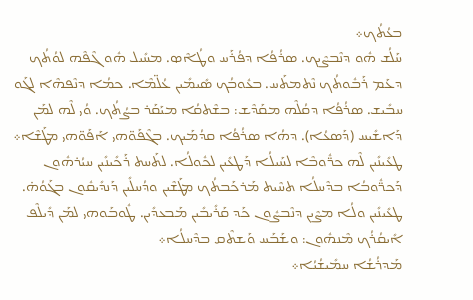ܒܥܳܬܳܟ܀
ܚܰܠܳܫ ܗܽܘ ܕܢܶܒܨܶܝܟ. ܣܪܳܦܳܐ ܕܦܳܪܰܚ ܘܛܳܐܶܤ. ܡܚܺܝܠ ܗܽܘ ܓܶܦܶܗ ܠܘܳܬܳܟ ܕܥܰܡ ܪܰܒܽܘܬܳܟ ܢܶܬܡܬܰܚ. ܒܥܽܘܒܳܟ ܣܺܝܡܺܝܢ ܥܳܠ̈ܡܶܐ. ܟܡܳܐ ܕܢܶܦܗܶܐ ܠܓܰܘ ܚܒܺܝܫ. ܣܪܳܦܳܐ ܕܩܳܠܶܗ ܡܩܰܕܶܫ: ܒܫܶܬܩܳܐ ܡܝܰܩܰܪ ܒܨܳܬܳܟ. ܘܳܝ ܠܶܗ ܠܡܰܢ ܕܰܐܫܺܝܚ (ܕܰܣܥܳܐ). ܕܗܳܐ ܣܪܳܦܳܐ ܩܕܳܡܰܝܟ. ܒܓܶܦܰܘ̈ܗܝ ܐܰܦܰܘ̈ܗܝ ܡܛܰܫܶܐ܀ ܛܥܺܝܢܺܝܢ ܠܶܗ ܟܪ̈ܽܘܒܶܐ ܠܚܰܝܠܳܐ ܕܰܛܥܺܝܢ ܠܟܽܘܠܳܐ. ܠܬܰܚܬ ܪܰܟܺܝܢܺܝܢ ܚܝܳܪܗܽܘܢ ܕܰܟܪ̈ܽܘܒܳܐ ܒܕܶܚܠܳܐ ܬܚܶܝܬ ܡܰܪܟܰܒܬܳܟ ܡܛܰܫܶܝܢ ܘܕܳܚܠܺܝܢ ܕܰܢܕܺܝܩܽܘܢ ܒܓܰܘܳܗ̇. ܛܥܺܝܢܺܝܢ ܘܠܳܐ ܡܨܶܝܢ ܕܢܶܒܨܽܘܢ ܟܰܕ ܩܰܪܺܝܒܺܝܢ ܡܰܒܥܕܺܝܢ. ܛܽܘܒܰܘܗܝ ܠܡܰܢ ܕܺܝܠܶܦ ܐܺܝܩܳܪܳܟ ܡܶܢܗܽܘܢ: ܘܫܰܒܰܚ ܘܰܫܬܶܩ ܒܕܶܚܠܳܐ܀
ܡܰܕܪܳܫܳܐ ܚܡܺܝܫܳܝܳܐ܀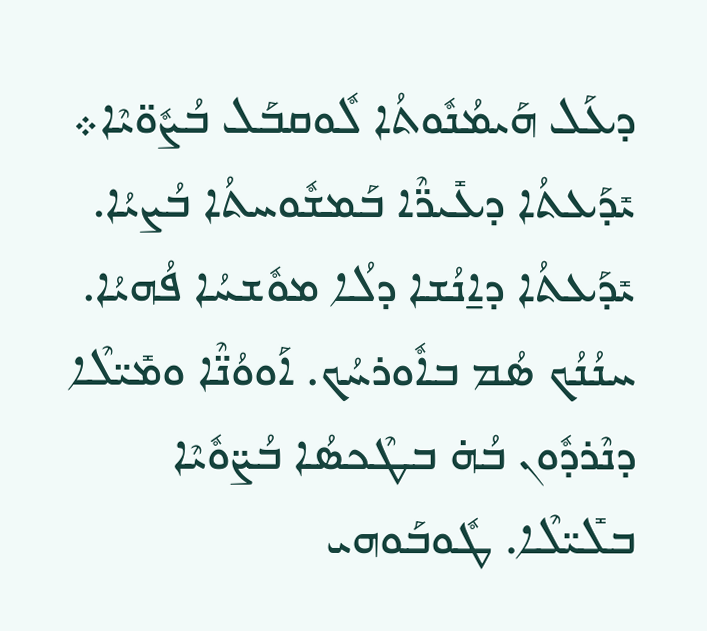ܕܥܰܠ ܗܰܝܡܳܢܽܘܬܳܐ ܠܽܘܩܒܰܠ ܒܳܨܽܘ̈ܝܶܐ܀
ܝܺܕܰܥܬܳܐ ܕܥܺܝܪ̈ܶܐ ܒܰܡܫܽܘܚܬܳܐ ܒܳܨܝܳܐ. ܝܺܕܰܥܬܳܐ ܕܐ̱ܢܳܫܐ ܕܠܳܐ ܡܘܽܫܚܳܐ ܦܳܗܝܳܐ. ܚܢܳܢܳܟ ܣܳܡ ܒܐܽܘܪܚܳܟ. ܐܰܘܘܳܢ̈ܶܐ ܘܡܺܝ̈ܠܶܐ ܕܢܶܪܕܽܘܢ ܒܳܗ̇ ܒܛܶܟܣܳܐ ܒܳܨ̈ܘܽܝܶܐ ܒܠܺܝ̈ܠܶܐ. ܛܽܘܒܰܘܗܝ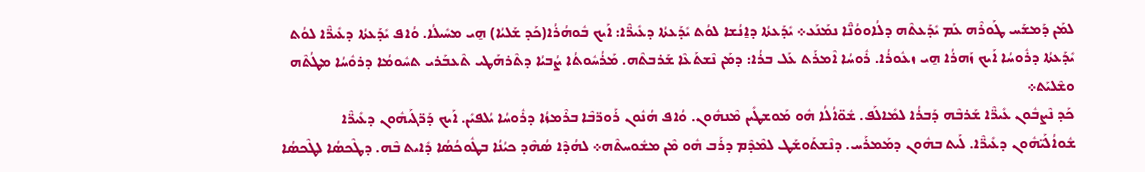ܠܡܰܢ ܕܰܡܫܰܚ ܛܰܘܪܶܗ ܥܰܡ ܝܺܕܰܥܬܶܗ ܕܠܳܐܘܘܳܢ̈ܶܐ ܢܡܰܢܰܥ܀ ܝܺܕܰܥܬܳܐ ܕܐ̱ܢܳܫܐ ܠܘܳܬ ܝܺܕܰܥܬܳܐ ܕܥܺܝܪ̈ܶܐ: ܐܰܝܟ ܒܽܘܗܳܪܳܐ(ܟܰܕ ܫܰܠܝܳܐ) ܗ̱ܝ ܡܚܺܝܠܳܐ. ܘܳܐܦ ܝܺܕܰܥܬܳܐ ܕܥܺܝܪ̈ܶܐ ܠܘܳܬ ܝܺܕܰܥܬܳܐ ܕܪܽܘܚܳܐ ܐܰܝܟ ܙܰܗܪܳܐ ܗ̱ܝ ܙܥܽܘܪܳܐ. ܪܽܘܚܳܐ ܐܶܡܪܰܬ ܥܰܠ ܒܪܳܐ: ܕܡܰܢ ܢܶܫܬܰܥܶܐ ܫܰܪܒܬܶܗ. ܡܰܪܳܚܽܘܬܳܐ ܨܳܒܝܳܐ ܕܬܶܪܗܰܛܝ ܬܶܥܒܰܪܝ ܬܚܽܘܡܳܐ ܕܪܘܽܚܳܐ ܡܛܳܬܶܗ ܘܫܶܠܝܰܬ܀
ܟܰܕ ܢܶܨܒܽܘܢ ܥܺܝܪ̈ܶܐ ܫܰܪܒܶܗ ܕܰܒܪܳܐ ܠܡܺܐܠܰܦ. ܫܽܘ̈ܐܳܠܳܐ ܗܽܘ ܡܰܘܫܛܺܝܢ ܡܶܢܗܽܘܢ. ܘܳܐܦ ܗܳܢܽܘܢ ܪܰܘܪ̈ܒܶܐ ܒܪܶܡܙܳܐ ܕܪܽܘܚܳܐ ܝܳܠܦܝܺܢ. ܐܰܝܟ ܕܰܪ̈ܓܰܝܗܽܘܢ ܕܥܺܝܪ̈ܶܐ ܫܽܘܐܳܠܰܝ̈ܗܽܘܢ ܕܥܺܝܪ̈ܶܐ. ܠܰܝܬ ܒܗܽܘܢ ܕܡܰܡܪܰܚ. ܕܢܶܫܬܰܘܫܰܛ ܠܡܶܕܶܡ ܕܪܰܒ ܗܽܘ ܡܶܢ ܡܫܽܘܚܬܶܗ܀ ܠܗܳܕܶܐ ܣܳܗܶܕ ܟܝܳܢܳܐ ܒܛܽܘܟܳܣܳܐ ܕܺܐܝܬ ܒܶܗ. ܕܛܶܟܣܳܐ ܠܛܶܟܣܳܐ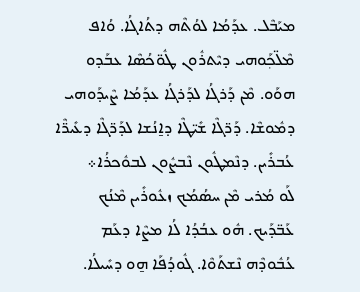ܡܝܰܒܶܠ. ܥܕܰܡܳܐ ܠܘܳܬܶܗ ܕܬܳܐܓܳܐ. ܘܳܐܦ ܡܶܠ̈ܟ݂ܰܘܗܝ ܕܝܶܬܪܽܘܢ ܛܽܘ̈ܟܳܣܶܐ ܥܒܰܕܘ ܗܘܰܘ. ܡܶܢ ܕܰܪܓܳܐ ܠܕܰܪܓܳܐ ܥܕܰܡܳܐ ܨܶܝܕܰܘܗܝ ܕܡܽܘܫܶܐ. ܕܰܪ̈ܓܶܐ ܫܺܝ̈ܛܶܐ ܕܐ̱ܢܳܫܐ ܠܕܰܪ̈ܓܶܐ ܕܥܺܝܪ̈ܶܐ ܥܳܒܪܺܝܢ. ܕܢܶܡܛܽܘܢ ܢܶܒܨܽܘܢ ܠܒܘܽܟܪܳܐ܀
ܠܰܘ ܡܳܪܝ ܡܶܢ ܚܣܳܡܳܟ ܙܥܽܘܪܺܝܢ ܡܶܢܳܟ ܥܰܒ̈ܕܰܝܟ. ܗܽܘ ܥܒܳܕܳܐ ܠܳܐ ܡܨܶܐ ܕܥܰܡ ܥܳܒܽܘܕܶܗ ܢܶܫܬܰܘܶܐ. ܓܽܘܕܳܦܰܐ ܗ̱ܘ ܕܚܺܝܠܳܐ.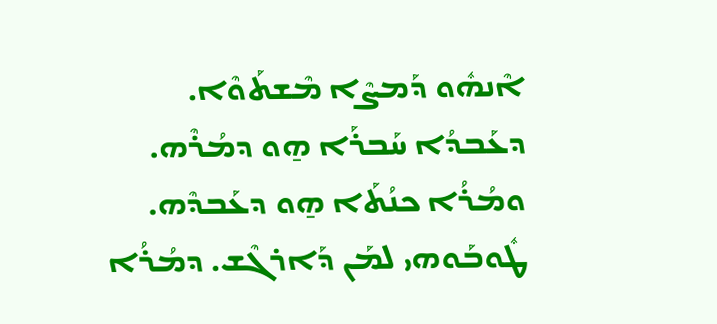ܐܶܢܗܽܘ ܕܰܡܨܶܐ ܡܶܫܬܰܘܶܐ. ܕܥܰܒܕܳܐ ܚܰܒܪܰܐ ܗ̱ܘ ܕܡܳܪܶܗ. ܘܡܳܪܳܐ ܟܢܳܬܰܐ ܗ̱ܘ ܕܥܰܒܕܶܗ. ܛܽܘܒܰܘܗܝ ܠܡܰܢ ܕܰܐܪܓܶܫ. ܕܡܳܪܳܐ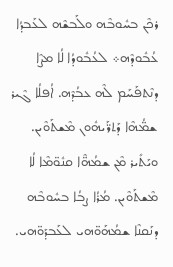ܪܟܶܢ ܒܚܽܘܒܶܗ ܘܠܰܒܫܶܗ ܠܥܰܒܕܳܐ ܥܳܒܽܘܕܶܗ܀ ܠܥܳܒܽܘܕܳܐ ܠܳܐ ܡܨܶܐ ܕܢܶܬܦܰܚܰܡ ܠܶܗ ܥܒܳܕܶܗ. ܐܳܦܠܳܐ ܓܶܝܪ ܫܡ̈ܳܗܶܐ ܕܰܬܪ̈ܰܝܗܽܘܢ ܡܶܫܬܰܘܶܝܢ. ܘܝܰܬܺܝܪ ܡܶܢ ܫܡܳܗ̈ܶܐ ܩܢܽܘ̈ܡܶܐ ܠܳܐ ܡܶܫܬܰܘܶܝܢ. ܡܳܪܳܐ ܨܒܳܐ ܒܚܽܘܒܶܗ ܕܢܰܩܢܶܐ ܫܡܳܗܰܘ̈ܗܝ ܠܥܰܒܕܰܘ̈ܗܝ.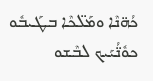ܟܳܗ̈ܢܶܐ ܘܡܰܠ̈ܟܶܐ ܒܛܰܝܒܽܘ ܟܘܽܢ̈ܳܝܰܝܟ ܠܒܶܫܘ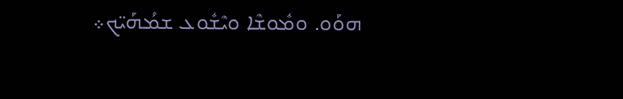ܗܘܰܘ. ܘܡܽܘܫܶܐ ܘܝܶܫܽܘܥ ܫܡܳܗܰܝ̈ܟ܀